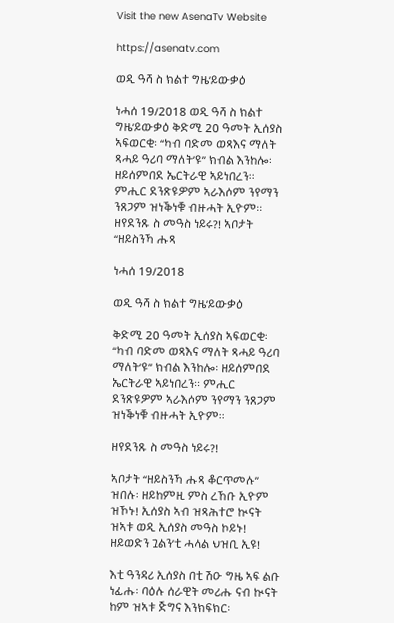Visit the new AsenaTv Website

https://asenatv.com

ወዲ ዓሻ ስ ክልተ ግዜ’ይውቃዕ

ነሓሰ 19/2018 ወዲ ዓሻ ስ ክልተ ግዜ’ይውቃዕ ቅድሚ 20 ዓመት ኢሰያስ ኣፍወርቂ፡ “ካብ ባድመ ወጻእና ማለት ጻሓይ ዓሪባ ማለት’ዩ” ክብል እንከሎ፡ ዘይሰምበደ ኤርትራዊ ኣይነበረን። ምሒር ደንጽዩዎም ኣራእሶም ንየማን ንጸጋም ዝነቕነቑ ብዙሓት ኢዮም። ዘየደንጹ ስ መዓስ ነይሩ?! ኣቦታት “ዘይስንኻ ሑጻ

ነሓሰ 19/2018

ወዲ ዓሻ ስ ክልተ ግዜ’ይውቃዕ

ቅድሚ 20 ዓመት ኢሰያስ ኣፍወርቂ፡ “ካብ ባድመ ወጻእና ማለት ጻሓይ ዓሪባ ማለት’ዩ” ክብል እንከሎ፡ ዘይሰምበደ ኤርትራዊ ኣይነበረን። ምሒር ደንጽዩዎም ኣራእሶም ንየማን ንጸጋም ዝነቕነቑ ብዙሓት ኢዮም።

ዘየደንጹ ስ መዓስ ነይሩ?!

ኣቦታት “ዘይስንኻ ሑጻ ቆርጥመሉ” ዝበሉ፡ ዘይከምዚ ምስ ረኸቡ ኢዮም ዝኾኑ! ኢሰያስ ኣብ ዝጻሕተሮ ኲናት ዝኣቱ ወዲ ኢሰያስ መዓስ ኮይኑ! ዘይወድን ጓልን’ቲ ሓላል ህዝቢ ኢዩ!

እቲ ዓንዳሪ ኢሰያስ በቲ ሽዑ ግዜ ኣፍ ልቡ ነፊሑ፡ ባዕሉ ሰራዊት መሪሑ ናብ ኲናት ከም ዝኣቱ ጅግና እንክፍክር፡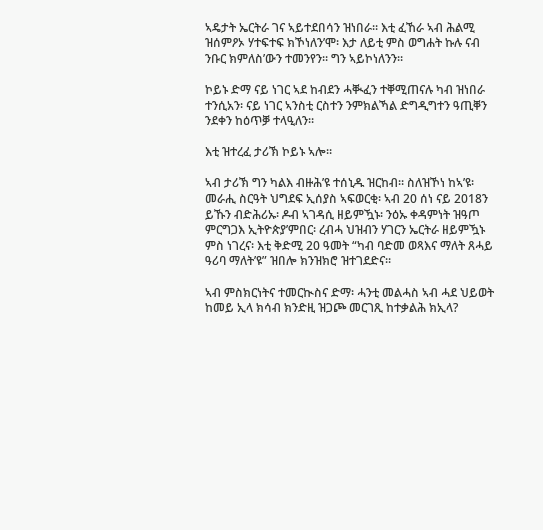ኣዴታት ኤርትራ ገና ኣይተደበሳን ዝነበራ። እቲ ፈኸራ ኣብ ሕልሚ ዝሰምዖኦ ሃተፍተፍ ክኾነለን’ሞ፡ እታ ለይቲ ምስ ወግሐት ኩሉ ናብ ንቡር ክምለስ’ውን ተመንየን። ግን ኣይኮነለንን።

ኮይኑ ድማ ናይ ነገር ኣደ ከብደን ሓቚፈን ተቐሚጠናሉ ካብ ዝነበራ ተንሲአን፡ ናይ ነገር ኣንስቲ ርስተን ንምክልኻል ድግዲግተን ዓጢቐን ንደቀን ከዕጥቓ ተላዒለን።

እቲ ዝተረፈ ታሪኽ ኮይኑ ኣሎ።

ኣብ ታሪኽ ግን ካልእ ብዙሕ’ዩ ተሰኒዱ ዝርከብ። ስለዝኾነ ከኣ’ዩ፡ መራሒ ስርዓት ህግደፍ ኢሰያስ ኣፍወርቂ፡ ኣብ 20 ሰነ ናይ 2018ን ይኹን ብድሕሪኡ፡ ዶብ ኣገዳሲ ዘይምዃኑ፡ ንዕኡ ቀዳምነት ዝዓጦ ምርግጋእ ኢትዮጵያ’ምበር፡ ረብሓ ህዝብን ሃገርን ኤርትራ ዘይምዃኑ ምስ ነገረና፡ እቲ ቅድሚ 20 ዓመት “ካብ ባድመ ወጻእና ማለት ጸሓይ ዓሪባ ማለት’ዩ” ዝበሎ ክንዝክሮ ዝተገደድና።

ኣብ ምስክርነትና ተመርኲስና ድማ፡ ሓንቲ መልሓስ ኣብ ሓደ ህይወት ከመይ ኢላ ክሳብ ክንድዚ ዝጋጮ መርገጺ ከተቃልሕ ክኢላ?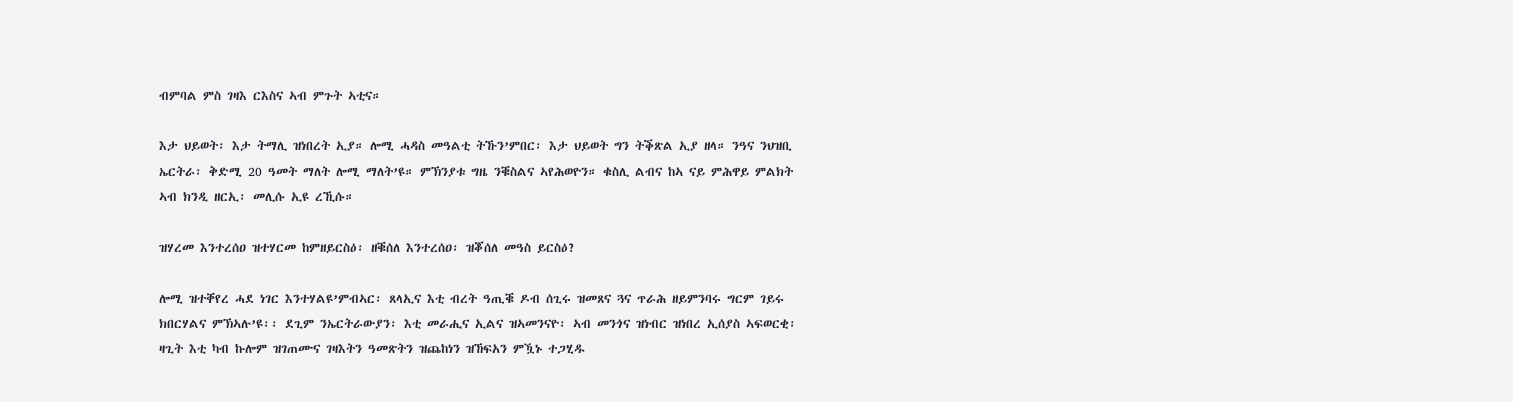ብምባል ምስ ገዛእ ርእስና ኣብ ምጉት ኣቲና።

እታ ህይወት፡ እታ ትማሊ ዝነበረት ኢያ። ሎሚ ሓዳስ መዓልቲ ትኹን’ምበር፡ እታ ህይወት ግን ትቕጽል ኢያ ዘላ። ንዓና ንህዝቢ ኤርትራ፡ ቅድሚ 20 ዓመት ማለት ሎሚ ማለት’ዩ። ምኽንያቱ ግዜ ንቑስልና ኣየሕወዮን። ቁስሊ ልብና ከኣ ናይ ምሕዋይ ምልክት ኣብ ክንዲ ዘርኢ፡ መሊሱ ኢዩ ረኺሱ።

ዝሃረመ እንተረሰዐ ዝተሃርመ ከምዘይርስዕ፡ ዘቑሰለ እንተረሰዐ፡ ዝቖሰለ መዓስ ይርስዕ?

ሎሚ ዝተቐየረ ሓደ ነገር እንተሃልዩ’ምብኣር፡ ጸላኢና እቲ ብረት ዓጢቑ ዶብ ሰጊሩ ዝመጸና ጓና ጥራሕ ዘይምንባሩ ግርም ገይሩ ክበርሃልና ምኽኣሉ’ዩ፡፡ ደጊም ንኤርትራውያን፡ እቲ መራሒና ኢልና ዝኣመንናዮ፡ ኣብ መንጎና ዝነብር ዝነበረ ኢሰያስ ኣፍወርቂ፡ ዛጊት እቲ ካብ ኩሎም ዝገጠሙና ገዛእትን ዓመጽትን ዝጨከነን ዝኸፍአን ምዃኑ ተጋሂዱ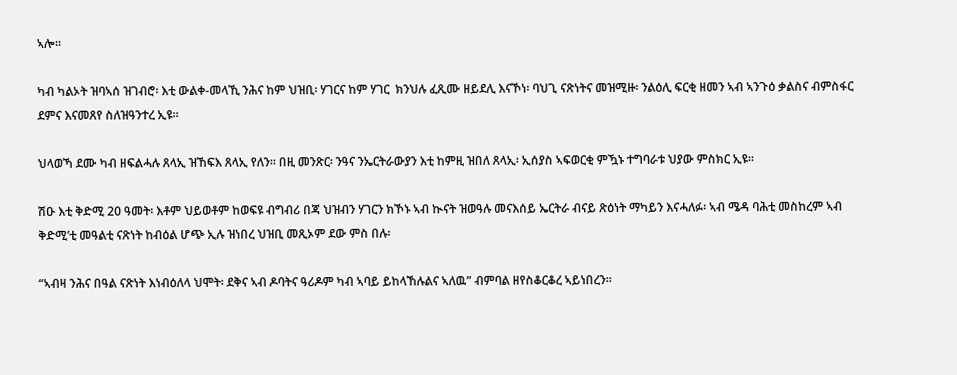ኣሎ።

ካብ ካልኦት ዝባኣሰ ዝገብሮ፡ እቲ ውልቀ-መላኺ ንሕና ከም ህዝቢ፡ ሃገርና ከም ሃገር  ክንህሉ ፈጺሙ ዘይደሊ እናኾነ፡ ባህጊ ናጽነትና መዝሚዙ፡ ንልዕሊ ፍርቂ ዘመን ኣብ ኣንጉዕ ቃልስና ብምስፋር ደምና እናመጸየ ስለዝዓንተረ ኢዩ።

ህላወኻ ደሙ ካብ ዘፍልሓሉ ጸላኢ ዝኸፍእ ጸላኢ የለን። በዚ መንጽር፡ ንዓና ንኤርትራውያን እቲ ከምዚ ዝበለ ጸላኢ፡ ኢሰያስ ኣፍወርቂ ምዃኑ ተግባራቱ ህያው ምስክር ኢዩ።

ሽዑ እቲ ቅድሚ 20 ዓመት፡ እቶም ህይወቶም ከወፍዩ ብግብሪ በጃ ህዝብን ሃገርን ክኾኑ ኣብ ኲናት ዝወዓሉ መናእሰይ ኤርትራ ብናይ ጽዕነት ማካይን እናሓለፉ፡ ኣብ ሜዳ ባሕቲ መስከረም ኣብ ቅድሚ’ቲ መዓልቲ ናጽነት ከብዕል ሆጭ ኢሉ ዝነበረ ህዝቢ መጺኦም ደው ምስ በሉ፡

“ኣብዛ ንሕና በዓል ናጽነት እነብዕለላ ህሞት፡ ደቅና ኣብ ዶባትና ዓሪዶም ካብ ኣባይ ይከላኸሉልና ኣለዉ” ብምባል ዘየስቆርቆረ ኣይነበረን።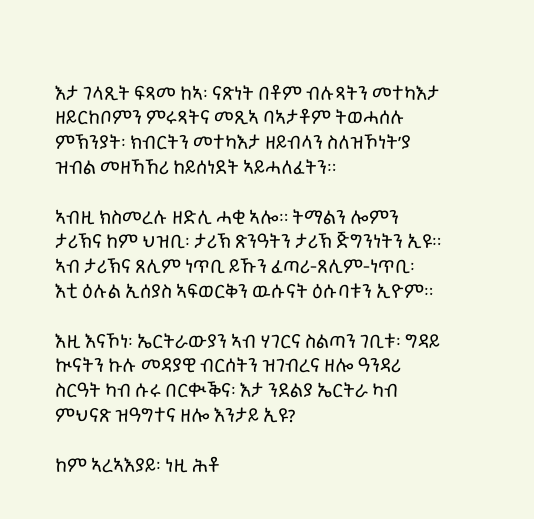እታ ገላጺት ፍጻመ ከኣ፡ ናጽነት በቶም ብሉጻትን መተካእታ ዘይርከቦምን ምሩጻትና መጺኣ ባኣታቶም ትወሓሰሉ ምኽንያት፡ ክብርትን መተካእታ ዘይብላን ስለዝኾነት’ያ ዝብል መዘኻኸሪ ከይሰነደት ኣይሓለፈትን።

ኣብዚ ክስመረሉ ዘድሊ ሓቂ ኣሎ። ትማልን ሎምን ታሪኽና ከም ህዝቢ፡ ታሪኽ ጽንዓትን ታሪኽ ጅግንነትን ኢዩ። ኣብ ታሪኽና ጸሊም ነጥቢ ይኹን ፈጣሪ-ጸሊም-ነጥቢ፡ እቲ ዕሉል ኢሰያስ ኣፍወርቅን ዉሱናት ዕሱባቱን ኢዮም።

እዚ እናኾነ፡ ኤርትራውያን ኣብ ሃገርና ስልጣን ገቢቱ፡ ግዳይ ኲናትን ኩሉ መዳያዊ ብርሰትን ዝገብረና ዘሎ ዓንዳሪ ስርዓት ካብ ሱሩ በርቊቕና፡ እታ ንደልያ ኤርትራ ካብ ምህናጽ ዝዓግተና ዘሎ እንታይ ኢዩ?

ከም ኣረኣእያይ፡ ነዚ ሕቶ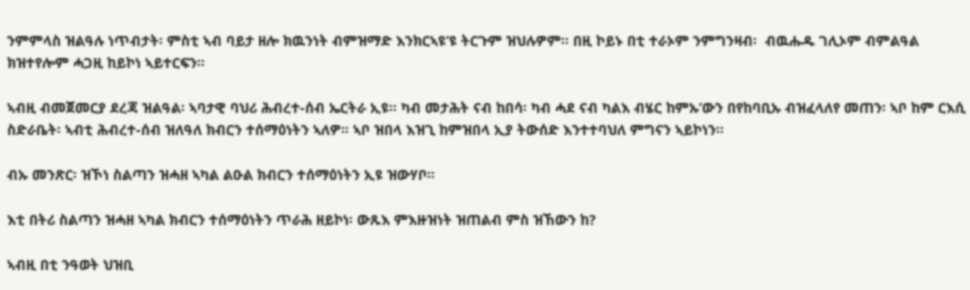ንምምላስ ዝልዓሉ ነጥብታት፡ ምስቲ ኣብ ባይታ ዘሎ ክዉንነት ብምዝማድ እንክርኣዩ’ዩ ትርጉም ዝህሉዎም። በዚ ኮይኑ በቲ ተራኦም ንምግንዛብ፡  ብዉሑዱ ገሊኦም ብምልዓል  ክዝተየሎም ሓጋዚ ከይኮነ ኣይተርፍን።

ኣብዚ ብመጀመርያ ደረጃ ዝልዓል፡ ኣባታዊ ባህሪ ሕብረተ-ሰብ ኤርትራ ኢዩ። ካብ መታሕት ናብ ከበሳ፡ ካብ ሓደ ናብ ካልእ ብሄር ከምኡ’ውን በየከባቢኡ ብዝፈላለየ መጠን፡ ኣቦ ከም ርእሲ ስድራቤት፡ ኣብቲ ሕብረተ-ሰብ ዝለዓለ ክብርን ተሰማዕነትን ኣለዎ። ኣቦ ዝበላ እዝጊ ከምዝበላ ኢያ ትውሰድ እንተተባህለ ምግናን ኣይኮነን።

ብኡ መንጽር፡ ዝኾነ ስልጣን ዝሓዘ ኣካል ልዑል ክብርን ተሰማዕነትን ኢዩ ዝውሃቦ።

እቲ በትሪ ስልጣን ዝሓዘ ኣካል ክብርን ተሰማዕነትን ጥራሕ ዘይኮነ፡ ውጹእ ምእዙዝነት ዝጠልብ ምስ ዝኸውን ከ?

ኣብዚ በቲ ንዓወት ህዝቢ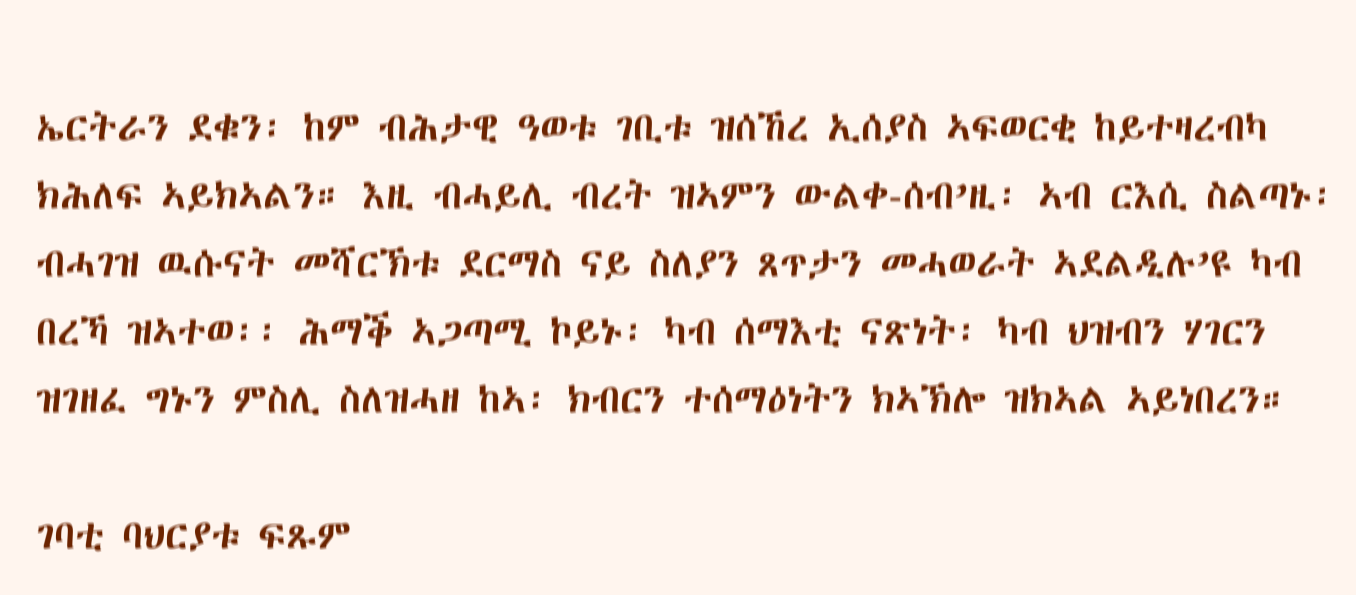ኤርትራን ደቁን፡ ከም ብሕታዊ ዓወቱ ገቢቱ ዝሰኸረ ኢሰያስ ኣፍወርቂ ከይተዛረብካ ክሕለፍ ኣይክኣልን። እዚ ብሓይሊ ብረት ዝኣምን ውልቀ-ሰብ’ዚ፡ ኣብ ርእሲ ስልጣኑ፡ ብሓገዝ ዉሱናት መሻርኽቱ ደርማስ ናይ ስለያን ጸጥታን መሓወራት ኣደልዲሉ’ዩ ካብ በረኻ ዝኣተወ፡፡ ሕማቕ ኣጋጣሚ ኮይኑ፡ ካብ ሰማእቲ ናጽነት፡ ካብ ህዝብን ሃገርን ዝገዘፈ ግኑን ምስሊ ስለዝሓዘ ከኣ፡ ክብርን ተሰማዕነትን ክኣኽሎ ዝክኣል ኣይነበረን።

ገባቲ ባህርያቱ ፍጹም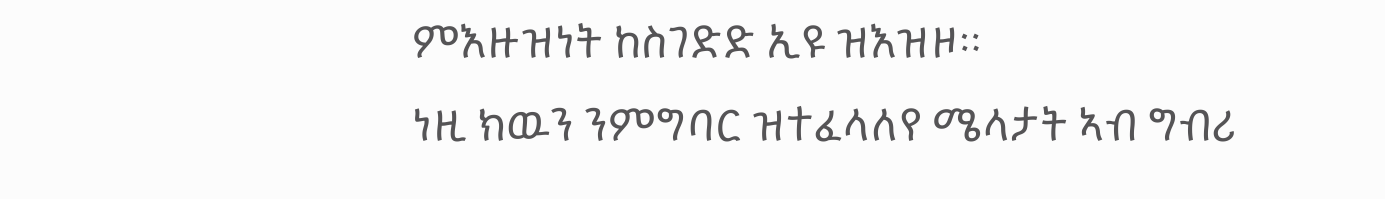ምእዙዝነት ከስገድድ ኢዩ ዝእዝዞ።

ነዚ ክዉን ንምግባር ዝተፈላለየ ሜላታት ኣብ ግብሪ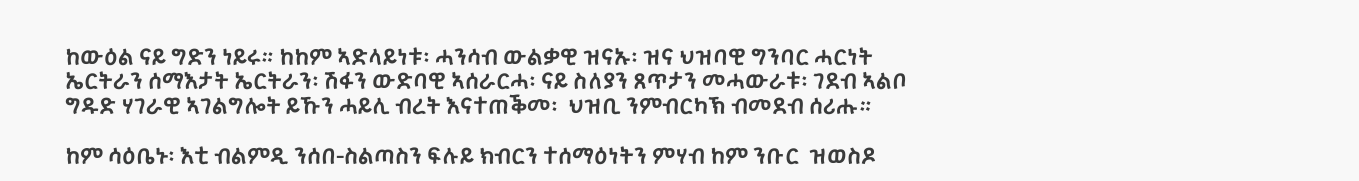ከውዕል ናይ ግድን ነይሩ። ከከም ኣድላይነቱ፡ ሓንሳብ ውልቃዊ ዝናኡ፡ ዝና ህዝባዊ ግንባር ሓርነት ኤርትራን ሰማእታት ኤርትራን፡ ሽፋን ውድባዊ ኣሰራርሓ፡ ናይ ስለያን ጸጥታን መሓውራቱ፡ ገደብ ኣልቦ ግዱድ ሃገራዊ ኣገልግሎት ይኹን ሓይሊ ብረት እናተጠቕመ፡  ህዝቢ ንምብርካኽ ብመደብ ሰሪሑ።

ከም ሳዕቤኑ፡ እቲ ብልምዲ ንሰበ-ስልጣስን ፍሉይ ክብርን ተሰማዕነትን ምሃብ ከም ንቡር  ዝወስዶ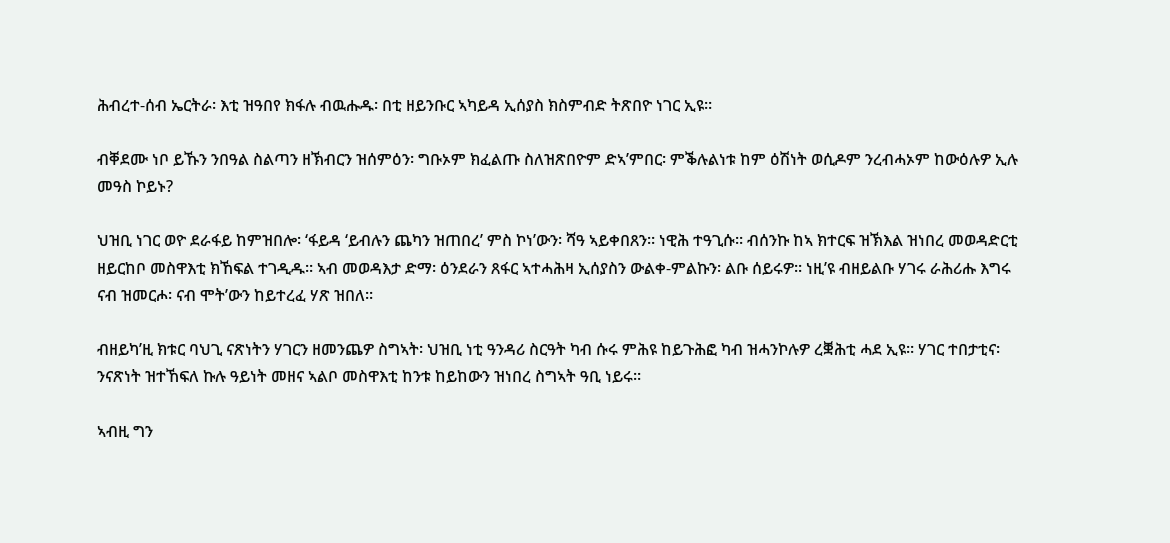ሕብረተ-ሰብ ኤርትራ፡ እቲ ዝዓበየ ክፋሉ ብዉሑዱ፡ በቲ ዘይንቡር ኣካይዳ ኢሰያስ ክስምብድ ትጽበዮ ነገር ኢዩ።

ብቐደሙ ነቦ ይኹን ንበዓል ስልጣን ዘኽብርን ዝሰምዕን፡ ግቡኦም ክፈልጡ ስለዝጽበዮም ድኣ’ምበር፡ ምቕሉልነቱ ከም ዕሽነት ወሲዶም ንረብሓኦም ከውዕሉዎ ኢሉ መዓስ ኮይኑ?

ህዝቢ ነገር ወዮ ደራፋይ ከምዝበሎ፡ ‘ፋይዳ ‘ይብሉን ጨካን ዝጠበረ’ ምስ ኮነ’ውን፡ ሻዓ ኣይቀበጸን። ነዊሕ ተዓጊሱ። ብሰንኩ ከኣ ክተርፍ ዝኽእል ዝነበረ መወዳድርቲ ዘይርከቦ መስዋእቲ ክኸፍል ተገዲዱ። ኣብ መወዳእታ ድማ፡ ዕንደራን ጸፋር ኣተሓሕዛ ኢሰያስን ውልቀ-ምልኩን፡ ልቡ ሰይሩዎ፡፡ ነዚ’ዩ ብዘይልቡ ሃገሩ ራሕሪሑ እግሩ ናብ ዝመርሖ፡ ናብ ሞት’ውን ከይተረፈ ሃጽ ዝበለ።

ብዘይካ’ዚ ክቱር ባህጊ ናጽነትን ሃገርን ዘመንጨዎ ስግኣት፡ ህዝቢ ነቲ ዓንዳሪ ስርዓት ካብ ሱሩ ምሕዩ ከይጉሕፎ ካብ ዝሓንኮሉዎ ረቛሕቲ ሓደ ኢዩ። ሃገር ተበታቲና፡ ንናጽነት ዝተኸፍለ ኩሉ ዓይነት መዘና ኣልቦ መስዋእቲ ከንቱ ከይከውን ዝነበረ ስግኣት ዓቢ ነይሩ።

ኣብዚ ግን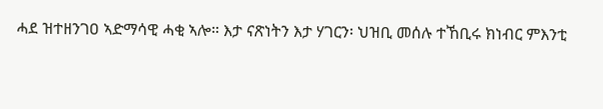ሓደ ዝተዘንገዐ ኣድማሳዊ ሓቂ ኣሎ። እታ ናጽነትን እታ ሃገርን፡ ህዝቢ መሰሉ ተኸቢሩ ክነብር ምእንቲ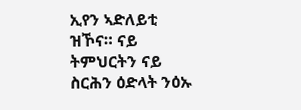ኢየን ኣድለይቲ ዝኾና። ናይ ትምህርትን ናይ ስርሕን ዕድላት ንዕኡ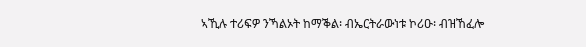ኣኺሉ ተሪፍዎ ንኻልኦት ከማቕል፡ ብኤርትራውነቱ ኮሪዑ፡ ብዝኸፈሎ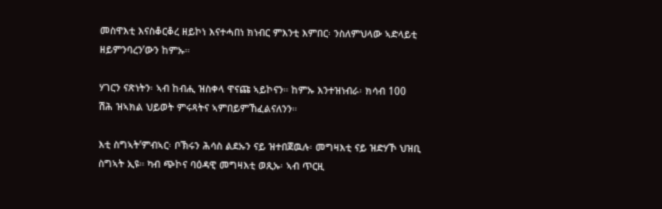መስዋእቲ እናስቆርቆረ ዘይኮነ እናተሓበነ ክነብር ምእንቲ እምበር፡ ንስለምህላው ኣድላይቲ ዘይምንባረን’ውን ከምኡ።

ሃገርን ናጽነትን፡ ኣብ ከብሒ ዝስቀላ ዋናጩ ኣይኮናን። ከምኡ እንተዝነብራ፡ ክሳብ 100 ሽሕ ዝኣክል ህይወት ምሩጻትና ኣምበይምኸፈልናለንን።

እቲ ስግኣት’ምብኣር፡ ቦኽሩን ሕሳስ ልደኡን ናይ ዝተበጀዉሉ፡ መግዛእቲ ናይ ዝድሃኾ ህዝቢ ስግኣት ኢዩ። ካብ ጭኮና ባዕዳዊ መግዛእቲ ወጺኡ፡ ኣብ ጥርዚ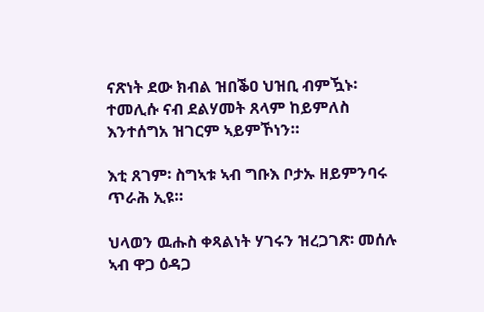ናጽነት ደው ክብል ዝበቕዐ ህዝቢ ብምዃኑ፡ ተመሊሱ ናብ ደልሃመት ጸላም ከይምለስ እንተሰግአ ዝገርም ኣይምኾነን።

እቲ ጸገም፡ ስግኣቱ ኣብ ግቡእ ቦታኡ ዘይምንባሩ ጥራሕ ኢዩ።

ህላወን ዉሑስ ቀጻልነት ሃገሩን ዝረጋገጽ፡ መሰሉ ኣብ ዋጋ ዕዳጋ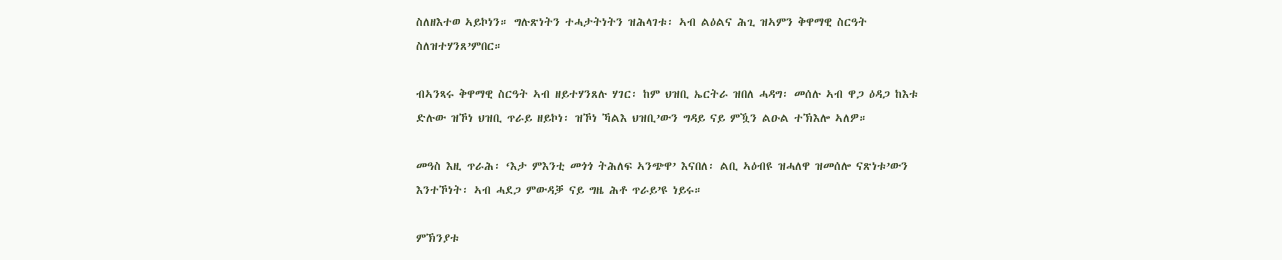ስለዘእተወ ኣይኮነን። ግሉጽነትን ተሓታትነትን ዝሕላገቱ፡ ኣብ ልዕልና ሕጊ ዝኣምን ቅዋማዊ ስርዓት ስለዝተሃንጸ’ምበር።

ብኣንጻሩ ቅዋማዊ ስርዓት ኣብ ዘይተሃንጸሉ ሃገር፡ ከም ህዝቢ ኤርትራ ዝበለ ሓዳግ፡ መሰሉ ኣብ ዋጋ ዕዳጋ ከእቱ ድሉው ዝኾነ ህዝቢ ጥራይ ዘይኮነ፡ ዝኾነ ኻልእ ህዝቢ’ውን ግዳይ ናይ ምዃን ልዑል ተኽእሎ ኣለዎ።

መዓስ እዚ ጥራሕ፡ ‘እታ ምእንቲ መጎጎ ትሕለፍ ኣንጭዋ’ እናበለ፡ ልቢ ኣዕብዩ ዝሓለዋ ዝመሰሎ ናጽነቱ’ውን እንተኾነት፡ ኣብ ሓደጋ ምውዳቓ ናይ ግዜ ሕቶ ጥራይ’ዩ ነይሩ።

ምኽንያቱ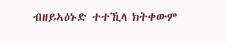ብዘይኣዕኑድ ተተኺላ ክትቀውም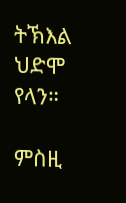ትኽእል ህድሞ የላን።

ምስዚ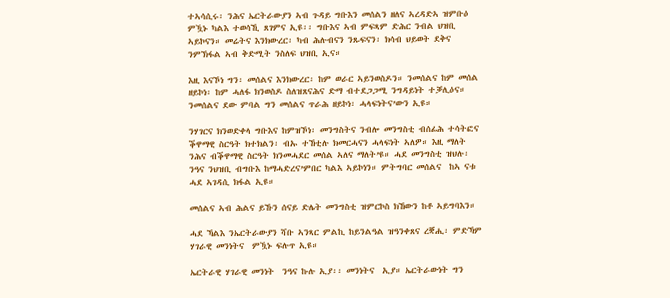ተኣሳሲሩ፡ ንሕና ኤርትራውያን ኣብ ጉዳይ ግቡእን መሰልን ዘለና ኣረዳድኣ ዝምቡዕ  ምዃኑ ካልእ ተወሳኺ ጸገምና ኢዩ፡፡ ግቡእና ኣብ ምፍጻም ድሕር ንብል ህዝቢ ኣይኮናን። መሬትና እንክውረር፡ ካብ ሕሉብናን ንጹፍናን፡ ክሳብ ህይወት ደቅና ንምኽፋል ኣብ ቅድሚት ንስለፍ ህዝቢ ኢና።

እዚ እናኾነ ግን፡ መሰልና እንክውረር፡ ከም ወራር ኣይንወስዶን። ንመሰልና ከም መሰል ዘይኮነ፡ ከም ሓለፋ ክንወስዶ ስለዝጸናሕና ድማ ብተደጋጋሚ ንግዳይነት ተቓሊዕና። ንመሰልና ደው ምባል ግን መሰልና ጥራሕ ዘይኮነ፡ ሓላፍነትና’ውን ኢዩ።

ንሃገርና ክንወድቀላ ግቡእና ከምዝኾነ፡ መንግስትና ንብሎ መንግስቲ ብሰፊሕ ተሳትፎና ቕዋማዊ ስርዓት ክተክልን፡ ብኡ ተኸቲሉ ክመርሓናን ሓላፍነት ኣለዎ። እዚ ማለት ንሕና ብቕዋማዊ ስርዓት ክንመሓደር መሰል ኣለና ማለት’ዩ። ሓደ መንግስቲ ዝህሉ፡ ንዓና ንህዝቢ ብግቡእ ከማሓድረና’ምበር ካልእ ኣይኮነን። ምትግባር መሰልና  ከኣ ናቱ ሓደ ኣገዳሲ ክፋል ኢዩ።

መሰልና ኣብ ሕልና ይኹን ሰናይ ድሌት መንግስቲ ዝምርኮስ ክኸውን ከቶ ኣይግባእን።

ሓደ ኻልእ ንኤርትራውያን ሻቡ ኣንጻር ምልኪ ከይንልዓል ዝዓንቀጸና ረቛሒ፡ ምድኻም ሃገራዊ መንነትና  ምዃኑ ፍሉጥ ኢዩ።

ኤርትራዊ ሃገራዊ መንነት  ንዓና ኩሉ ኢያ፡፡ መንነትና  ኢያ። ኤርትራውነት ግን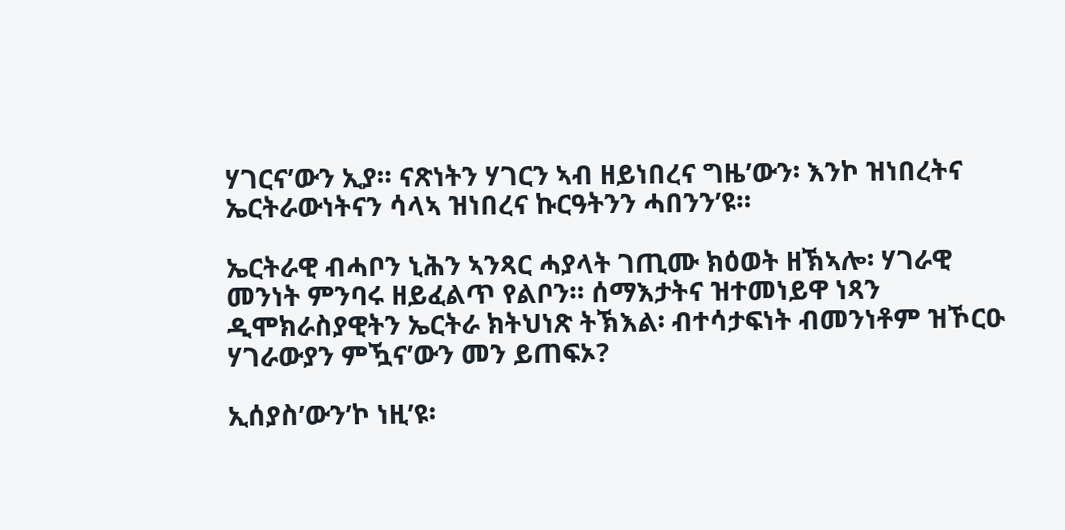ሃገርና’ውን ኢያ። ናጽነትን ሃገርን ኣብ ዘይነበረና ግዜ’ውን፡ እንኮ ዝነበረትና ኤርትራውነትናን ሳላኣ ዝነበረና ኩርዓትንን ሓበንን’ዩ።

ኤርትራዊ ብሓቦን ኒሕን ኣንጻር ሓያላት ገጢሙ ክዕወት ዘኽኣሎ፡ ሃገራዊ መንነት ምንባሩ ዘይፈልጥ የልቦን። ሰማእታትና ዝተመነይዋ ነጻን ዲሞክራስያዊትን ኤርትራ ክትህነጽ ትኽእል፡ ብተሳታፍነት ብመንነቶም ዝኾርዑ ሃገራውያን ምዃና’ውን መን ይጠፍኦ?

ኢሰያስ’ውን’ኮ ነዚ’ዩ፡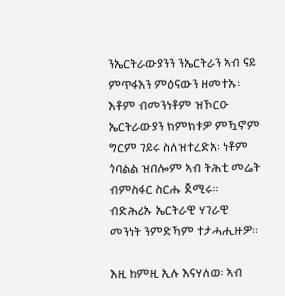ንኤርትራውያንን ንኤርትራን ኣብ ናይ ምጥፋእን ምዕናውን ዘመተኡ፡ እቶም ብመንነቶም ዝኾርዑ ኤርትራውያን ክምክቱዎ ምዃኖም ግርም ገይሩ ስለዝተረድአ፡ ነቶም ጎባልል ዝበሎም ኣብ ትሕቲ መሬት ብምስፋር ስርሑ ጀሚሩ። ብድሕሪኡ ኤርትራዊ ሃገራዊ መንነት ንምድኻም ተታሓሒዙዎ።

እዚ ከምዚ ኢሉ እናሃለወ፡ ኣብ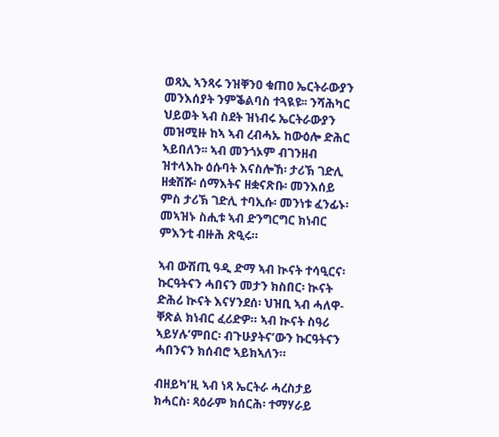ወጻኢ ኣንጻሩ ንዝቐንዐ ቁጠዐ ኤርትራውያን መንእሰያት ንምቕልባስ ተጓዪዩ፡፡ ንሻሕካር ህይወት ኣብ ስደት ዝነብሩ ኤርትራውያን መዝሚዙ ከኣ ኣብ ረብሓኡ ከውዕሎ ድሕር ኣይበለን፡፡ ኣብ መንጎኦም ብገንዘብ ዝተላእኩ ዕሱባት እናስሎኸ፡ ታሪኽ ገድሊ ዘቋሽሹ፡ ሰማእትና ዘቋናጽቡ፡ መንእሰይ ምስ ታሪኽ ገድሊ ተባኢሱ፡ መንነቱ ፈንፊኑ፡  መኣዝኑ ስሒቱ ኣብ ድንግርግር ክነብር ምእንቲ ብዙሕ ጽዒሩ።

ኣብ ውሽጢ ዓዲ ድማ ኣብ ኲናት ተሳዒርና፡ ኩርዓትናን ሓበናን መታን ክስበር፡ ኲናት ድሕሪ ኲናት እናሃንደሰ፡ ህዝቢ ኣብ ሓለዋ-ቐጽል ክነብር ፈሪድዎ። ኣብ ኲናት ስዓሪ ኣይሃሉ’ምበር፡ ብጉሁያትና’ውን ኩርዓትናን ሓበንናን ክሰብሮ ኣይክኣለን።

ብዘይካ’ዚ ኣብ ነጻ ኤርትራ ሓረስታይ ክሓርስ፡ ጻዕራም ክሰርሕ፡ ተማሃራይ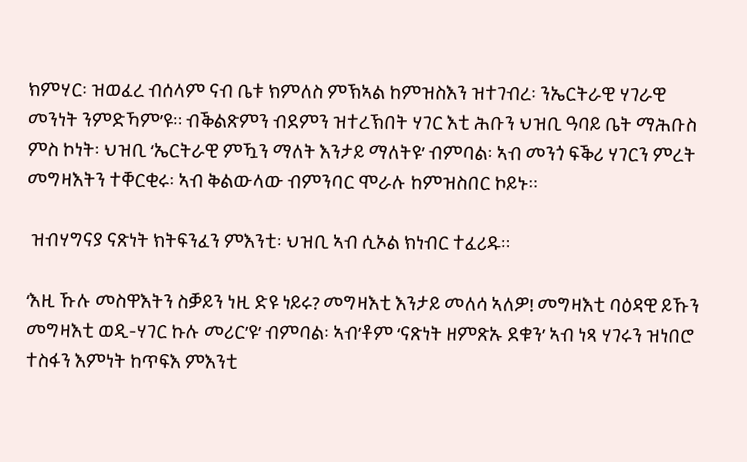ክምሃር፡ ዝወፈረ ብሰላም ናብ ቤቱ ክምለስ ምኽኣል ከምዝስእን ዝተገብረ፡ ንኤርትራዊ ሃገራዊ መንነት ንምድኻም’ዩ። ብቕልጽምን ብደምን ዝተረኽበት ሃገር እቲ ሕቡን ህዝቢ ዓባይ ቤት ማሕቡስ ምስ ኮነት፡ ህዝቢ ‘ኤርትራዊ ምዃን ማለት እንታይ ማለትዩ’ ብምባል፡ ኣብ መንጎ ፍቕሪ ሃገርን ምረት መግዛእትን ተቐርቂሩ፡ ኣብ ቅልውላው ብምንባር ሞራሉ ከምዝስበር ኮይኑ።

 ዝብሃግናያ ናጽነት ክትፍንፈን ምእንቲ፡ ህዝቢ ኣብ ሲኦል ክነብር ተፈሪዱ።

‘እዚ ኹሉ መስዋእትን ስቓይን ነዚ ድዩ ነይሩ? መግዛእቲ እንታይ መለሳ ኣለዎ! መግዛእቲ ባዕዳዊ ይኹን መግዛእቲ ወዲ-ሃገር ኩሉ መሪር’ዩ’ ብምባል፡ ኣብ’ቶም ‘ናጽነት ዘምጽኡ ደቁን’ ኣብ ነጻ ሃገሩን ዝነበሮ ተስፋን እምነት ከጥፍእ ምእንቲ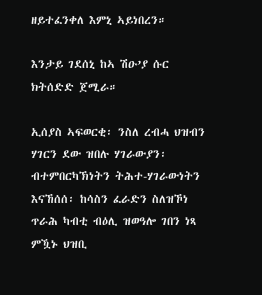ዘይተፈንቀለ እምኒ ኣይነበረን።

እንታይ ገደሰኒ ከኣ ሽዑ’ያ ሱር ክትሰድድ ጀሚራ።

ኢሰያስ ኣፍወርቂ፡ ንስለ ረብሓ ህዝብን ሃገርን ደው ዝበሉ ሃገራውያን፡ ብተምበርካኽነትን ትሕተ-ሃገራውነትን እናኸሰሰ፡ ከሳስን ፈራድን ስለዝኾነ ጥራሕ ካብቲ ብዕሊ ዝወዓሎ ገበን ነጻ ምዃኑ ህዝቢ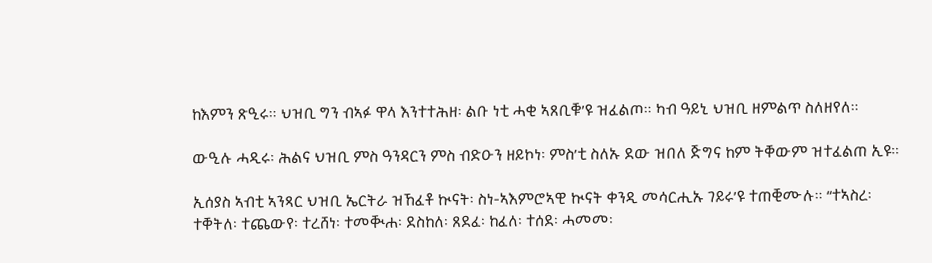ከእምን ጽዒሩ። ህዝቢ ግን ብኣፉ ዋላ እንተተሕዘ፡ ልቡ ነቲ ሓቂ ኣጸቢቑ’ዩ ዝፈልጦ። ካብ ዓይኒ ህዝቢ ዘምልጥ ስለዘየለ።

ውዒሉ ሓዲሩ፡ ሕልና ህዝቢ ምስ ዓንዳርን ምስ ብድዑን ዘይኮነ፡ ምስ’ቲ ስለኡ ደው ዝበለ ጅግና ከም ትቐውም ዝተፈልጠ ኢዩ።

ኢሰያስ ኣብቲ ኣንጻር ህዝቢ ኤርትራ ዝኸፈቶ ኲናት፡ ስነ-ኣእምሮኣዊ ኲናት ቀንዲ መሳርሒኡ ገይሩ’ዩ ተጠቒሙሉ። “ተኣስረ፡ ተቐትለ፡ ተጨውየ፡ ተረሸነ፡ ተመቚሐ፡ ደስከለ፡ ጸደፈ፡ ከፈለ፡ ተሰደ፡ ሓመመ፡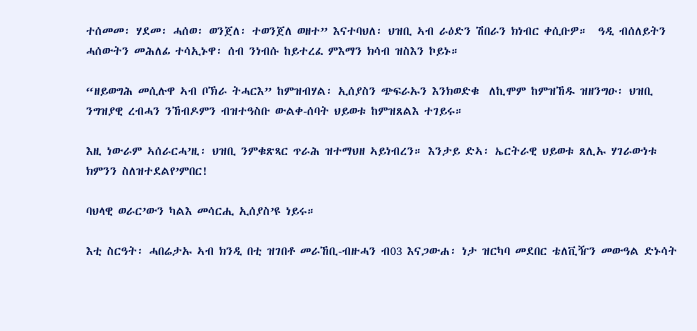ተሰመመ፡ ሃደመ፡ ሓሰወ፡ ወንጀለ፡ ተወንጀለ ወዘተ” እናተባህለ፡ ህዝቢ ኣብ ራዕድን ሽበራን ክነብር ቀሲቡዎ።  ዓዲ ብሰለይትን ሓሰውትን መሕለፊ ተሳኢኑዋ፡ ሰብ ንነብሱ ከይተረፈ ምእማን ክሳብ ዝስእን ኮይኑ።

“ዘይወግሕ መሲሉዋ ኣብ ቦኽራ ትሓርእ” ከምዝብሃል፡ ኢሰያስን ጭፍራኡን እንክወድቁ  ለኪሞም ከምዝኸዱ ዝዘንግዑ፡ ህዝቢ ንግዝያዊ ረብሓን ንኸብዶምን ብዝተዓስቡ ውልቀ-ሰባት ህይወቱ ከምዝጸልእ ተገይሩ።

እዚ ነውራም ኣሰራርሓ’ዚ፡ ህዝቢ ንምቁጽጻር ጥራሕ ዝተማህዘ ኣይነብረን። እንታይ ድኣ፡ ኤርትራዊ ህይወቱ ጸሊኡ ሃገራውነቱ ክምንን ስለዝተደልየ’ምበር!

ባህላዊ ወራር’ውን ካልእ መሳርሒ ኢሰያስ’ዩ ነይሩ።

እቲ ስርዓት፡ ሓበሬታኡ ኣብ ክንዲ በቲ ዝገበቶ መራኸቢ-ብዙሓን ብ03 እናጋውሐ፡ ነታ ዝርካባ መደበር ቴለቪዥን መውዓል ድኑሳት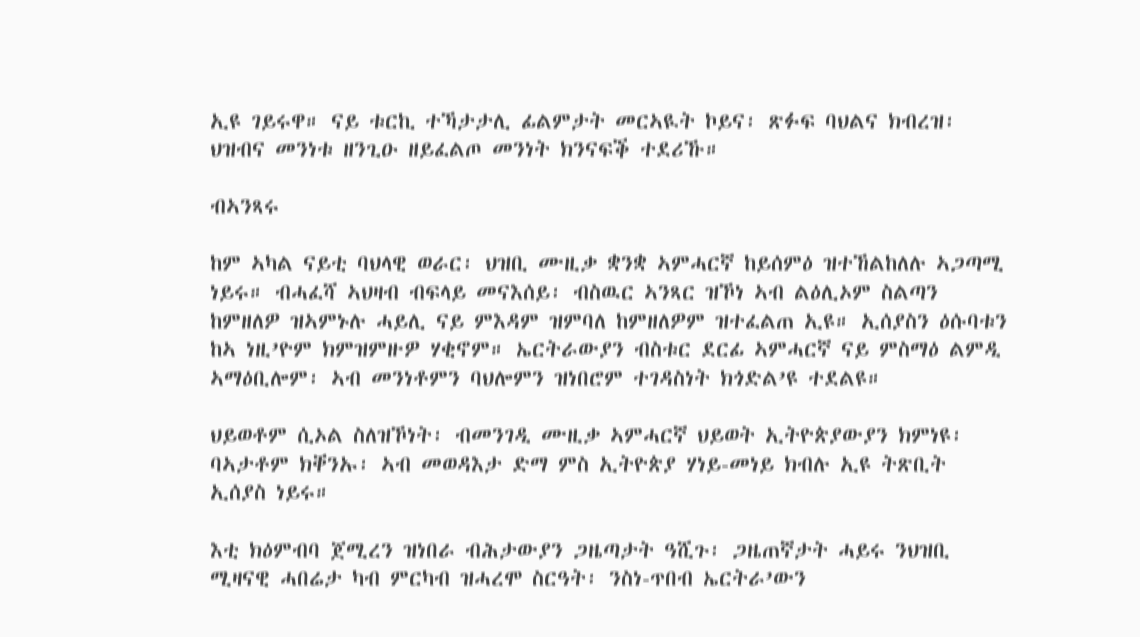ኢዩ ገይሩዋ። ናይ ቱርኪ ተኻታታሊ ፊልምታት መርኣዪት ኮይና፡ ጽፉፍ ባህልና ክብረዝ፡ ህዝብና መንነቱ ዘንጊዑ ዘይፈልጦ መንነት ክንናፍቕ ተደሪኹ።

ብኣንጻሩ

ከም ኣካል ናይቲ ባህላዊ ወራር፡ ህዝቢ ሙዚቃ ቋንቋ ኣምሓርኛ ከይሰምዕ ዝተኸልከለሉ ኣጋጣሚ ነይሩ። ብሓፈሻ ኣህዛብ ብፍላይ መናእሰይ፡ ብስዉር ኣንጻር ዝኾነ ኣብ ልዕሊኦም ስልጣን ከምዘለዎ ዝኣምኑሉ ሓይሊ ናይ ምእዳም ዝምባለ ከምዘለዎም ዝተፈልጠ ኢዩ። ኢሰያስን ዕሱባቱን ከኣ ነዚ’ዮም ክምዝምዙዎ ሃቂኖም። ኤርትራውያን ብስቱር ደርፊ ኣምሓርኛ ናይ ምስማዕ ልምዲ ኣማዕቢሎም፡ ኣብ መንነቶምን ባህሎምን ዝነበሮም ተገዳስነት ክጎድል’ዩ ተደልዩ።

ህይወቶም ሲኦል ስለዝኾነት፡ ብመንገዲ ሙዚቃ ኣምሓርኛ ህይወት ኢትዮጵያውያን ክምነዩ፡ ባኣታቶም ክቐንኡ፡ ኣብ መወዳእታ ድማ ምስ ኢትዮጵያ ሃነይ-መነይ ክብሉ ኢዩ ትጽቢት ኢሰያስ ነይሩ።

እቲ ክዕምብባ ጀሚረን ዝነበራ ብሕታውያን ጋዜጣታት ዓሺጉ፡ ጋዜጠኛታት ሓይሩ ንህዝቢ ሚዛናዊ ሓበሬታ ካብ ምርካብ ዝሓረሞ ስርዓት፡ ንስነ-ጥበብ ኤርትራ’ውን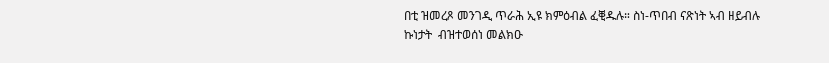በቲ ዝመረጾ መንገዲ ጥራሕ ኢዩ ክምዕብል ፈቒዱሉ። ስነ-ጥበብ ናጽነት ኣብ ዘይብሉ ኩነታት  ብዝተወሰነ መልክዑ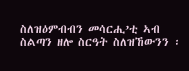ስለዝዕምብብን መሳርሒ’ቲ ኣብ ስልጣን ዘሎ ስርዓት ስለዝኸውንን ፡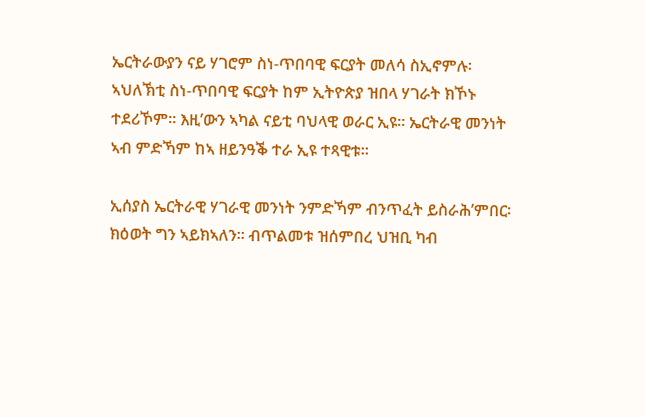ኤርትራውያን ናይ ሃገሮም ስነ-ጥበባዊ ፍርያት መለሳ ስኢኖምሉ፡ ኣህለኽቲ ስነ-ጥበባዊ ፍርያት ከም ኢትዮጵያ ዝበላ ሃገራት ክኾኑ ተደሪኾም። እዚ’ውን ኣካል ናይቲ ባህላዊ ወራር ኢዩ። ኤርትራዊ መንነት ኣብ ምድኻም ከኣ ዘይንዓቕ ተራ ኢዩ ተጻዊቱ።

ኢሰያስ ኤርትራዊ ሃገራዊ መንነት ንምድኻም ብንጥፈት ይስራሕ’ምበር፡ ክዕወት ግን ኣይክኣለን። ብጥልመቱ ዝሰምበረ ህዝቢ ካብ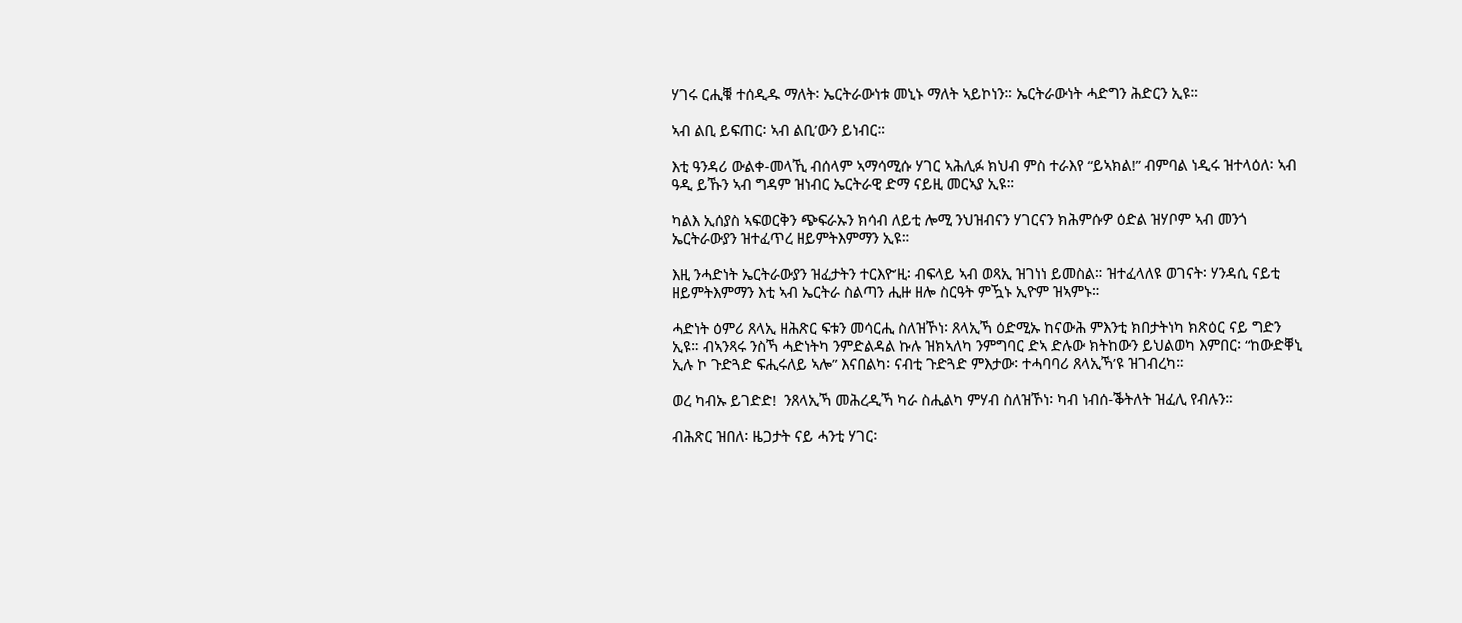ሃገሩ ርሒቑ ተሰዲዱ ማለት፡ ኤርትራውነቱ መኒኑ ማለት ኣይኮነን። ኤርትራውነት ሓድግን ሕድርን ኢዩ።

ኣብ ልቢ ይፍጠር፡ ኣብ ልቢ’ውን ይነብር።

እቲ ዓንዳሪ ውልቀ-መላኺ ብሰላም ኣማሳሚሱ ሃገር ኣሕሊፉ ክህብ ምስ ተራእየ “ይኣክል!” ብምባል ነዲሩ ዝተላዕለ፡ ኣብ ዓዲ ይኹን ኣብ ግዳም ዝነብር ኤርትራዊ ድማ ናይዚ መርኣያ ኢዩ።

ካልእ ኢሰያስ ኣፍወርቅን ጭፍራኡን ክሳብ ለይቲ ሎሚ ንህዝብናን ሃገርናን ክሕምሱዎ ዕድል ዝሃቦም ኣብ መንጎ ኤርትራውያን ዝተፈጥረ ዘይምትእምማን ኢዩ።

እዚ ንሓድነት ኤርትራውያን ዝፈታትን ተርእዮ’ዚ፡ ብፍላይ ኣብ ወጻኢ ዝገነነ ይመስል። ዝተፈላለዩ ወገናት፡ ሃንዳሲ ናይቲ ዘይምትእምማን እቲ ኣብ ኤርትራ ስልጣን ሒዙ ዘሎ ስርዓት ምዃኑ ኢዮም ዝኣምኑ።

ሓድነት ዕምሪ ጸላኢ ዘሕጽር ፍቱን መሳርሒ ስለዝኾነ፡ ጸላኢኻ ዕድሚኡ ከናውሕ ምእንቲ ክበታትነካ ክጽዕር ናይ ግድን ኢዩ። ብኣንጻሩ ንስኻ ሓድነትካ ንምድልዳል ኩሉ ዝክኣለካ ንምግባር ድኣ ድሉው ክትከውን ይህልወካ እምበር፡ “ከውድቐኒ ኢሉ ኮ ጉድጓድ ፍሒሩለይ ኣሎ” እናበልካ፡ ናብቲ ጉድጓድ ምእታው፡ ተሓባባሪ ጸላኢኻ’ዩ ዝገብረካ።

ወረ ካብኡ ይገድድ!  ንጸላኢኻ መሕረዲኻ ካራ ስሒልካ ምሃብ ስለዝኾነ፡ ካብ ነብሰ-ቕትለት ዝፈሊ የብሉን።

ብሕጽር ዝበለ፡ ዜጋታት ናይ ሓንቲ ሃገር፡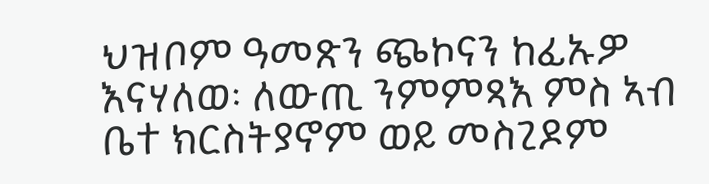ህዝቦም ዓመጽን ጭኮናን ከፊኡዎ እናሃለወ፡ ለውጢ ንምምጻእ ምስ ኣብ ቤተ ክርስትያኖም ወይ መስጊዶም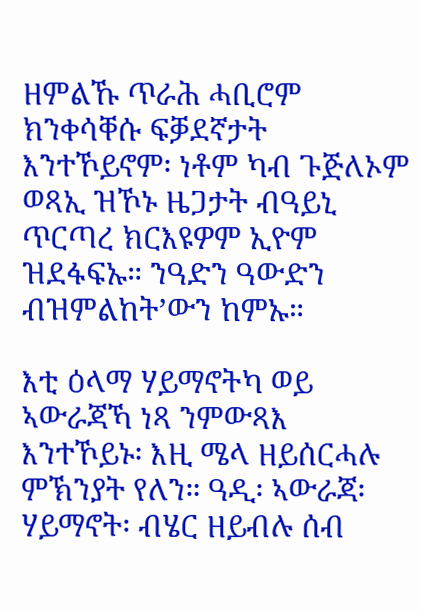ዘምልኹ ጥራሕ ሓቢሮም ክንቀሳቐሱ ፍቓደኛታት እንተኾይኖም፡ ነቶም ካብ ጉጅለኦም ወጻኢ ዝኾኑ ዜጋታት ብዓይኒ ጥርጣረ ክርእዩዎም ኢዮም ዝደፋፍኡ። ንዓድን ዓውድን ብዝምልከት’ውን ከምኡ።

እቲ ዕላማ ሃይማኖትካ ወይ ኣውራጃኻ ነጻ ንምውጻእ እንተኾይኑ፡ እዚ ሜላ ዘይሰርሓሉ ምኽንያት የለን። ዓዲ፡ ኣውራጃ፡ ሃይማኖት፡ ብሄር ዘይብሉ ሰብ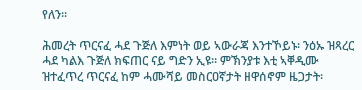የለን።

ሕመረት ጥርናፈ ሓደ ጉጅለ እምነት ወይ ኣውራጃ እንተኾይኑ፡ ንዕኡ ዝጻረር ሓደ ካልእ ጉጅለ ክፍጠር ናይ ግድን ኢዩ። ምኽንያቱ እቲ ኣቐዲሙ ዝተፈጥረ ጥርናፈ ከም ሓሙሻይ መስርዐኛታት ዘዋሰኖም ዜጋታት፡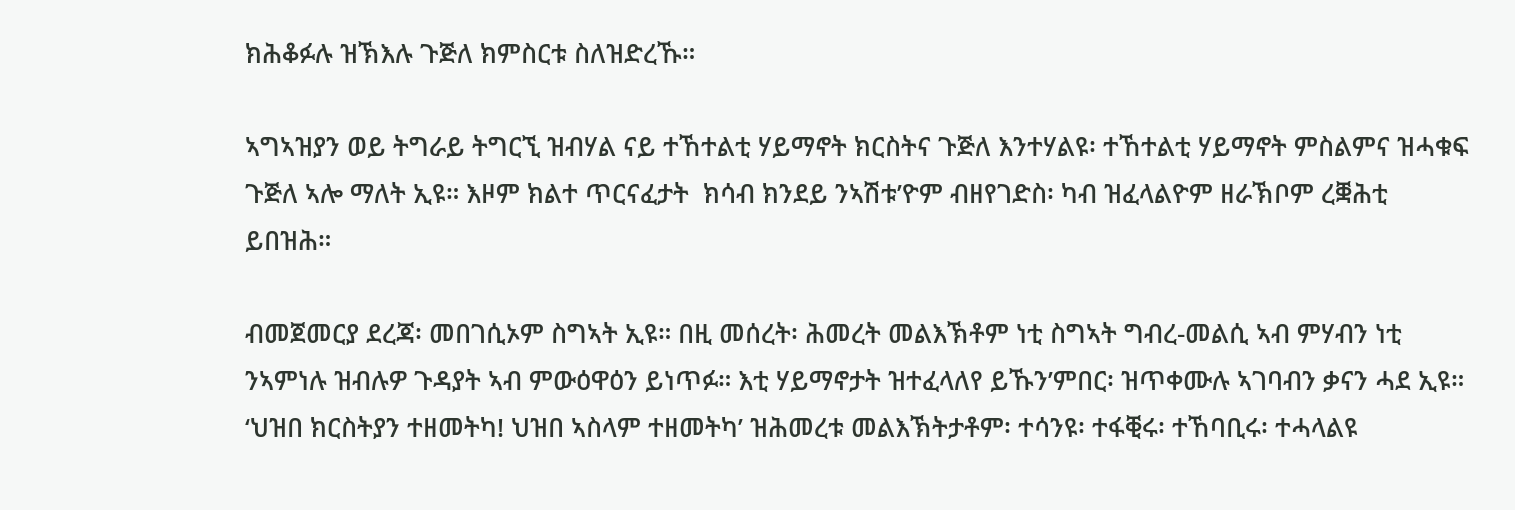ክሕቆፉሉ ዝኽእሉ ጉጅለ ክምስርቱ ስለዝድረኹ።

ኣግኣዝያን ወይ ትግራይ ትግርኚ ዝብሃል ናይ ተኸተልቲ ሃይማኖት ክርስትና ጉጅለ እንተሃልዩ፡ ተኸተልቲ ሃይማኖት ምስልምና ዝሓቁፍ ጉጅለ ኣሎ ማለት ኢዩ። እዞም ክልተ ጥርናፈታት  ክሳብ ክንደይ ንኣሽቱ’ዮም ብዘየገድስ፡ ካብ ዝፈላልዮም ዘራኽቦም ረቛሕቲ ይበዝሕ።

ብመጀመርያ ደረጃ፡ መበገሲኦም ስግኣት ኢዩ። በዚ መሰረት፡ ሕመረት መልእኽቶም ነቲ ስግኣት ግብረ-መልሲ ኣብ ምሃብን ነቲ ንኣምነሉ ዝብሉዎ ጉዳያት ኣብ ምውዕዋዕን ይነጥፉ። እቲ ሃይማኖታት ዝተፈላለየ ይኹን’ምበር፡ ዝጥቀሙሉ ኣገባብን ቃናን ሓደ ኢዩ። ‘ህዝበ ክርስትያን ተዘመትካ! ህዝበ ኣስላም ተዘመትካ’ ዝሕመረቱ መልእኽትታቶም፡ ተሳንዩ፡ ተፋቒሩ፡ ተኸባቢሩ፡ ተሓላልዩ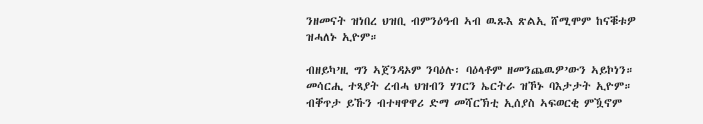ንዘመናት ዝነበረ ህዝቢ ብምንዕዓብ ኣብ ዉጹእ ጽልኢ ሸሚሞም ከናቑቱዎ ዝሓለኑ ኢዮም።

ብዘይካ’ዚ ግን ኣጀንዳኦም ንባዕሉ፡ ባዕላቶም ዘመንጨዉዎ’ውን ኣይኮነን። መሳርሒ ተጻያት ረብሓ ህዝብን ሃገርን ኤርትራ ዝኾኑ ባእታታት ኢዮም። ብቐጥታ ይኹን ብተዛዋዋሪ ድማ መሻርኽቲ ኢሰያስ ኣፍወርቂ ምዃኖም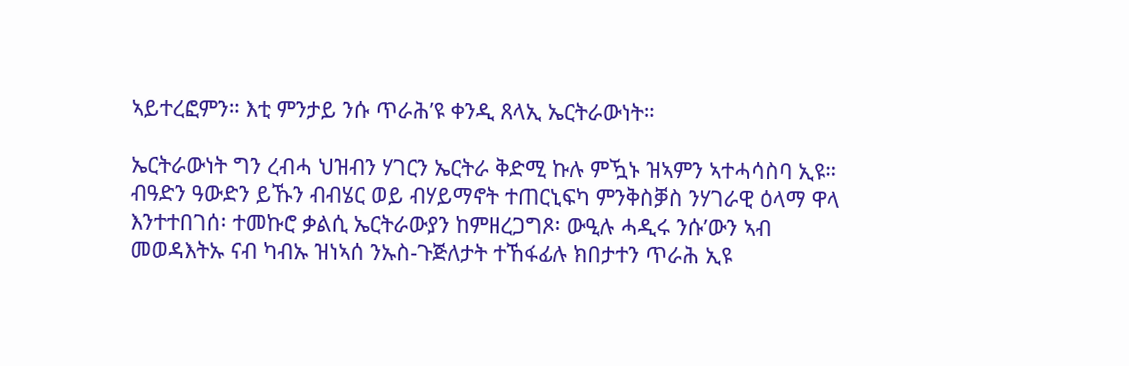ኣይተረፎምን። እቲ ምንታይ ንሱ ጥራሕ’ዩ ቀንዲ ጸላኢ ኤርትራውነት።

ኤርትራውነት ግን ረብሓ ህዝብን ሃገርን ኤርትራ ቅድሚ ኩሉ ምዃኑ ዝኣምን ኣተሓሳስባ ኢዩ። ብዓድን ዓውድን ይኹን ብብሄር ወይ ብሃይማኖት ተጠርኒፍካ ምንቅስቓስ ንሃገራዊ ዕላማ ዋላ እንተተበገሰ፡ ተመኩሮ ቃልሲ ኤርትራውያን ከምዘረጋግጾ፡ ውዒሉ ሓዲሩ ንሱ’ውን ኣብ መወዳእትኡ ናብ ካብኡ ዝነኣሰ ንኡስ-ጉጅለታት ተኸፋፊሉ ክበታተን ጥራሕ ኢዩ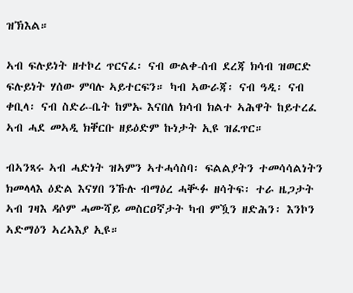ዝኽእል።

ኣብ ፍሉይነት ዘተኮረ ጥርናፈ፡ ናብ ውልቀ-ሰብ ደረጃ ክሳብ ዝወርድ ፍሉይነት ሃሰው ምባሉ ኣይተርፍን። ካብ ኣውራጃ፡ ናብ ዓዲ፡ ናብ ቀቢላ፡ ናብ ስድራ-ቤት ከምኡ እናበለ ክሳብ ክልተ ኣሕዋት ከይተረፈ ኣብ ሓደ መኣዲ ክቐርቡ ዘይዕድም ኩነታት ኢዩ ዝፈጥር።

ብኣንጻሩ ኣብ ሓድነት ዝኣምን ኣተሓሳስባ፡ ፍልልያትን ተመሳሳልነትን ክመላላእ ዕድል እናሃበ ንኹሉ ብማዕረ ሓቚፉ ዘሳትፍ፡ ተራ ዜጋታት ኣብ ገዛእ ዳሶም ሓሙሻይ መስርዐኛታት ካብ ምዃን ዘድሕን፡ እንኮን ኣድማዕን ኣረኣእያ ኢዩ።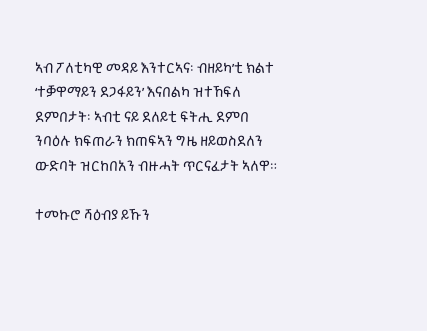ኣብ ፖለቲካዊ መዳይ እንተርኣና፡ ብዘይካ’ቲ ክልተ ‘ተቓዋማይን ደጋፋይን’ እናበልካ ዝተኸፍለ ደምበታት፡ ኣብቲ ናይ ደለይቲ ፍትሒ ደምበ ንባዕሉ ክፍጠራን ክጠፍኣን ግዜ ዘይወስደለን ውድባት ዝርከበአን ብዙሓት ጥርናፈታት ኣለዋ።

ተመኩሮ ሻዕብያ ይኹን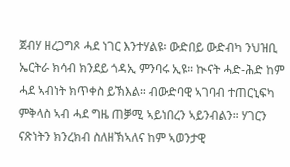ጀብሃ ዘረጋግጾ ሓደ ነገር እንተሃልዩ፡ ውድበይ ውድብካ ንህዝቢ ኤርትራ ክሳብ ክንደይ ጎዳኢ ምንባሩ ኢዩ። ኲናት ሓድ-ሕድ ከም ሓደ ኣብነት ክጥቀስ ይኽእል። ብውድባዊ ኣገባብ ተጠርኒፍካ ምቅላስ ኣብ ሓደ ግዜ ጠቓሚ ኣይነበረን ኣይንብልን። ሃገርን ናጽነትን ክንረክብ ስለዘኽኣለና ከም ኣወንታዊ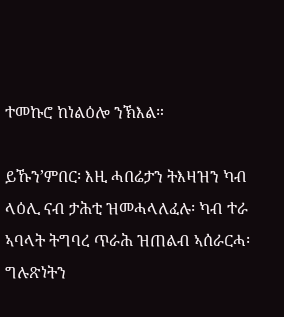ተመኩሮ ከነልዕሎ ንኽእል።

ይኹን’ምበር፡ እዚ ሓበሬታን ትእዛዝን ካብ ላዕሊ ናብ ታሕቲ ዝመሓላለፈሉ፡ ካብ ተራ ኣባላት ትግባረ ጥራሕ ዝጠልብ ኣሰራርሓ፡ ግሉጽነትን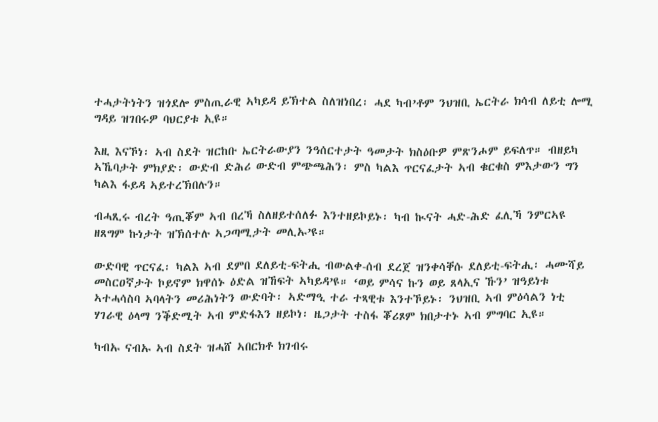ተሓታትነትን ዝጎደሎ ምስጢራዊ ኣካይዳ ይኽተል ስለዝነበረ፡ ሓደ ካብ’ቶም ንህዝቢ ኤርትራ ክሳብ ለይቲ ሎሚ ግዳይ ዝገበሩዎ ባህርያቱ ኢዩ።

እዚ እናኾነ፡ ኣብ ስደት ዝርከቡ ኤርትራውያን ንዓሰርተታት ዓመታት ክስዕቡዎ ምጽንሖም ይፍለጥ። ብዘይካ ኣኼባታት ምክያድ፡ ውድብ ድሕሪ ውድብ ምጭጫሕን፡ ምስ ካልእ ጥርናፈታት ኣብ ቁርቁስ ምእታውን ግን ካልእ ፋይዳ ኣይተረኽበሉን።

ብሓጺሩ ብረት ዓጢቖም ኣብ በረኻ ስለዘይተሰለፉ እንተዘይኮይኑ፡ ካብ ኲናት ሓድ-ሕድ ፈሊኻ ንምርኣዩ ዘጸግም ኩነታት ዝኽሰተሉ ኣጋጣሚታት መሊኡ’ዩ።

ውድባዊ ጥርናፈ፡ ካልእ ኣብ ደምበ ደለይቲ-ፍትሒ ብውልቀ-ሰብ ደረጀ ዝንቀሳቐሱ ደለይቲ-ፍትሒ፡ ሓሙሻይ መስርዐኛታት ኮይኖም ክዋሰኑ ዕድል ዝኸፍት ኣካይዳ’ዩ። ‘ወይ ምሳና ኩን ወይ ጸላኢና ኹን’ ዝዓይነቱ ኣተሓሳስባ ኣባላትን መሪሕነትን ውድባት፡ ኣድማዒ ተራ ተጻዊቱ እንተኾይኑ፡ ንህዝቢ ኣብ ምዕሳልን ነቲ ሃገራዊ ዕላማ ንቕድሚት ኣብ ምድፋእን ዘይኮነ፡ ዜጋታት ተስፋ ቖሪጾም ክበታተኑ ኣብ ምግባር ኢዩ።

ካብኡ ናብኡ ኣብ ስደት ዝሓሸ ኣበርክቶ ክገብሩ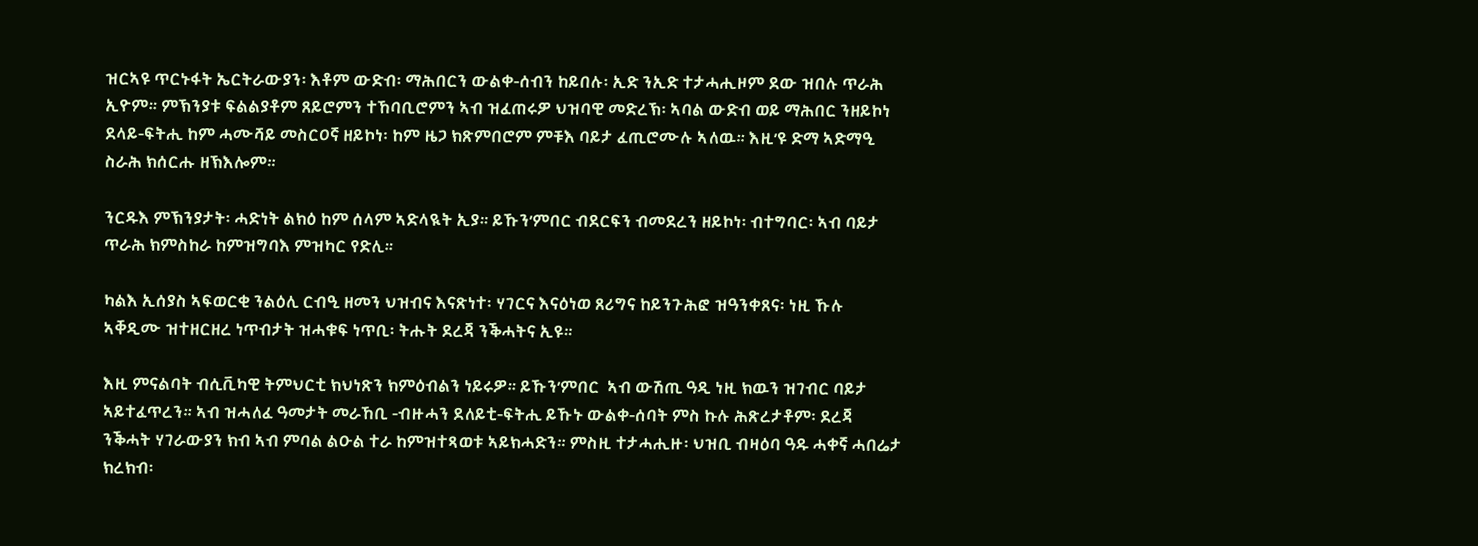ዝርኣዩ ጥርኑፋት ኤርትራውያን፡ እቶም ውድብ፡ ማሕበርን ውልቀ-ሰብን ከይበሉ፡ ኢድ ንኢድ ተታሓሒዞም ደው ዝበሉ ጥራሕ ኢዮም። ምኽንያቱ ፍልልያቶም ጸይሮምን ተኸባቢሮምን ኣብ ዝፈጠሩዎ ህዝባዊ መድረኽ፡ ኣባል ውድብ ወይ ማሕበር ንዘይኮነ ደላይ-ፍትሒ ከም ሓሙሻይ መስርዐኛ ዘይኮነ፡ ከም ዜጋ ክጽምበሮም ምቹእ ባይታ ፈጢሮሙሉ ኣለዉ። እዚ’ዩ ድማ ኣድማዒ ስራሕ ክሰርሑ ዘኽእሎም።

ንርዱእ ምኽንያታት፡ ሓድነት ልክዕ ከም ሰላም ኣድላዪት ኢያ። ይኹን’ምበር ብደርፍን ብመደረን ዘይኮነ፡ ብተግባር፡ ኣብ ባይታ ጥራሕ ክምስከራ ከምዝግባእ ምዝካር የድሊ።

ካልእ ኢሰያስ ኣፍወርቂ ንልዕሊ ርብዒ ዘመን ህዝብና እናጽነተ፡ ሃገርና እናዕነወ ጸሪግና ከይንጉሕፎ ዝዓንቀጸና፡ ነዚ ኹሉ ኣቐዲሙ ዝተዘርዘረ ነጥብታት ዝሓቁፍ ነጥቢ፡ ትሑት ደረጃ ንቕሓትና ኢዩ።

እዚ ምናልባት ብሲቪካዊ ትምህርቲ ክህነጽን ክምዕብልን ነይሩዎ። ይኹን’ምበር  ኣብ ውሽጢ ዓዲ ነዚ ክዉን ዝገብር ባይታ ኣይተፈጥረን። ኣብ ዝሓለፈ ዓመታት መራኸቢ -ብዙሓን ደለይቲ-ፍትሒ ይኹኑ ውልቀ-ሰባት ምስ ኩሉ ሕጽረታቶም፡ ደረጃ ንቕሓት ሃገራውያን ክብ ኣብ ምባል ልዑል ተራ ከምዝተጻወቱ ኣይክሓድን። ምስዚ ተታሓሒዙ፡ ህዝቢ ብዛዕባ ዓዱ ሓቀኛ ሓበሬታ ክረክብ፡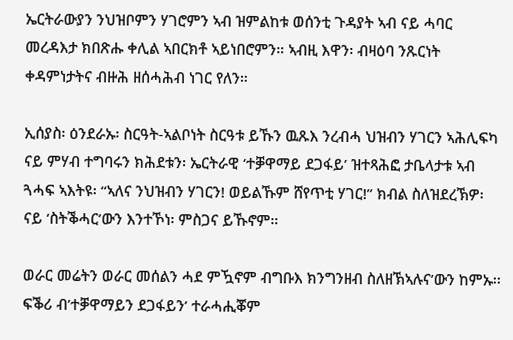ኤርትራውያን ንህዝቦምን ሃገሮምን ኣብ ዝምልከቱ ወሰንቲ ጉዳያት ኣብ ናይ ሓባር መረዳእታ ክበጽሑ ቀሊል ኣበርክቶ ኣይነበሮምን። ኣብዚ እዋን፡ ብዛዕባ ንጹርነት ቀዳምነታትና ብዙሕ ዘሰሓሕብ ነገር የለን።

ኢሰያስ፡ ዕንደራኡ፡ ስርዓት-ኣልቦነት ስርዓቱ ይኹን ዉጹእ ንረብሓ ህዝብን ሃገርን ኣሕሊፍካ ናይ ምሃብ ተግባሩን ክሕደቱን፡ ኤርትራዊ ‘ተቓዋማይ ደጋፋይ’ ዝተጻሕፎ ታቤላታቱ ኣብ ጓሓፍ ኣእትዩ፡ “ኣለና ንህዝብን ሃገርን! ወይልኹም ሸየጥቲ ሃገር!” ክብል ስለዝደረኽዎ፡ ናይ ‘ስትቕሓር’ውን እንተኾነ፡ ምስጋና ይኹኖም።

ወራር መሬትን ወራር መሰልን ሓደ ምዃኖም ብግቡእ ክንግንዘብ ስለዘኽኣሉና’ውን ከምኡ፡፡ ፍቕሪ ብ’ተቓዋማይን ደጋፋይን’ ተራሓሒቖም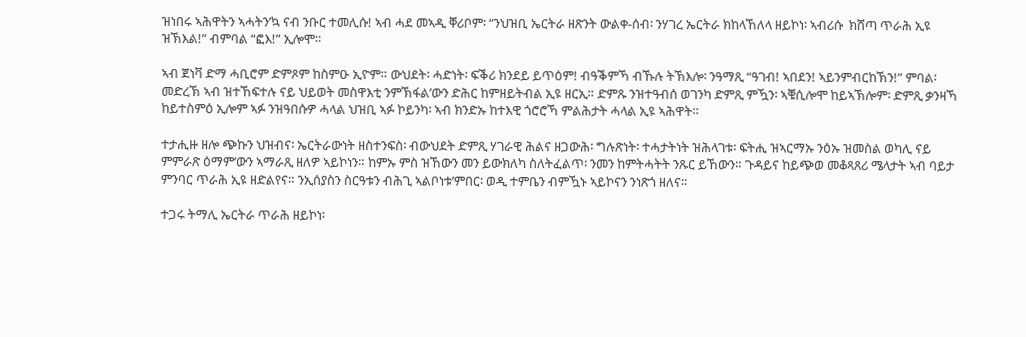ዝነበሩ ኣሕዋትን ኣሓትን’ኳ ናብ ንቡር ተመሊሱ! ኣብ ሓደ መኣዲ ቐሪቦም፡ “ንህዝቢ ኤርትራ ዘጽንት ውልቀ-ሰብ፡ ንሃገረ ኤርትራ ክከላኸለላ ዘይኮነ፡ ኣብሪሱ  ክሸጣ ጥራሕ ኢዩ ዝኽእል!” ብምባል “ፎእ!” ኢሎሞ።

ኣብ ጀነቫ ድማ ሓቢሮም ድምጾም ከስምዑ ኢዮም። ውህደት፡ ሓድነት፡ ፍቕሪ ክንደይ ይጥዕም! ብዓቕምኻ ብኹሉ ትኽእሎ፡ ንዓማጺ “ዓገብ! ኣበደን! ኣይንምብርከኽን!” ምባል፡ መድረኽ ኣብ ዝተኸፍተሉ ናይ ህይወት መስዋእቲ ንምኽፋል’ውን ድሕር ከምዘይትብል ኢዩ ዘርኢ። ድምጹ ንዝተዓብሰ ወገንካ ድምጺ ምዃን፡ ኣቑሲሎሞ ከይኣኽሎም፡ ድምጺ ቃንዛኻ ከይተስምዕ ኢሎም ኣፉ ንዝዓበሱዎ ሓላል ህዝቢ ኣፉ ኮይንካ፡ ኣብ ክንድኡ ከተእዊ ጎሮሮኻ ምልሕታት ሓላል ኢዩ ኣሕዋት።

ተታሒዙ ዘሎ ጭኩን ህዝብና፡ ኤርትራውነት ዘስተንፍስ፡ ብውህደት ድምጺ ሃገራዊ ሕልና ዘጋውሕ፡ ግሉጽነት፡ ተሓታትነት ዝሕላገቱ፡ ፍትሒ ዝኣርማኡ ንዕኡ ዝመስል ወካሊ ናይ ምምራጽ ዕማም’ውን ኣማራጺ ዘለዎ ኣይኮነን። ከምኡ ምስ ዝኸውን መን ይውክለካ ስለትፈልጥ፡ ንመን ከምትሓትት ንጹር ይኸውን። ጉዳይና ከይጭወ መቆጻጸሪ ሜላታት ኣብ ባይታ ምንባር ጥራሕ ኢዩ ዘድልየና። ንኢሰያስን ስርዓቱን ብሕጊ ኣልቦነቱ’ምበር፡ ወዲ ተምቤን ብምዃኑ ኣይኮናን ንነጽጎ ዘለና።

ተጋሩ ትማሊ ኤርትራ ጥራሕ ዘይኮነ፡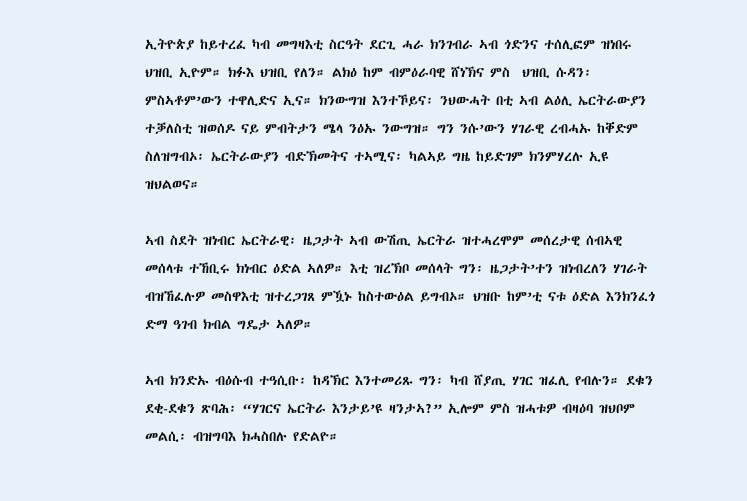ኢትዮጵያ ከይተረፈ ካብ መግዛእቲ ስርዓት ደርጊ ሓራ ክንገብራ ኣብ ጎድንና ተሰሊፎም ዝነበሩ ህዝቢ ኢዮም። ክፉእ ህዝቢ የለን። ልክዕ ከም ብምዕራባዊ ሸነኽና ምስ  ህዝቢ ሱዳን፡ ምስኣቶም’ውን ተዋሊድና ኢና። ክንውግዝ እንተኾይና፡ ንህውሓት በቲ ኣብ ልዕሊ ኤርትራውያን ተቓለስቲ ዝወሰዶ ናይ ምብትታን ሜላ ንዕኡ ንውግዝ። ግን ንሱ’ውን ሃገራዊ ረብሓኡ ከቐድም ስለዝግብኦ፡ ኤርትራውያን ብድኽመትና ተኣሚና፡ ካልኣይ ግዜ ከይድገም ክንምሃረሉ ኢዩ ዝህልወና።

ኣብ ስደት ዝነብር ኤርትራዊ፡ ዜጋታት ኣብ ውሽጢ ኤርትራ ዝተሓረሞም መሰረታዊ ሰብኣዊ መሰላቱ ተኸቢሩ ክነብር ዕድል ኣለዎ። እቲ ዝረኽቦ መሰላት ግን፡ ዜጋታት’ተን ዝነብረለን ሃገራት ብዝኸፈሉዎ መስዋእቲ ዝተረጋገጸ ምዃኑ ከስተውዕል ይግብኦ። ህዝቡ ከም’ቲ ናቱ ዕድል እንክንፈጎ ድማ ዓገብ ክብል ግዴታ ኣለዎ።

ኣብ ክንድኡ ብዕሱብ ተዓሲቡ፡ ከዳኽር እንተመሪጹ ግን፡ ካብ ሸያጢ ሃገር ዝፈሊ የብሉን። ደቁን ደቂ-ደቁን ጽባሕ፡ “ሃገርና ኤርትራ እንታይ’ዩ ዛንታኣ?” ኢሎም ምስ ዝሓቱዎ ብዛዕባ ዝህቦም መልሲ፡ ብዝግባእ ክሓስበሉ የድልዮ።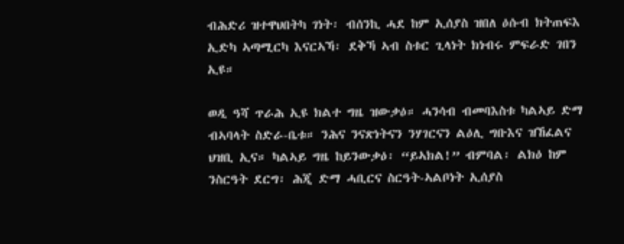ብሕድሪ ዝተዋህበትካ ገነት፡ ብሰንኪ ሓደ ከም ኢሰያስ ዝበለ ዕሱብ ክትጠፍእ ኢድካ ኣጣሚርካ እናርኣኻ፡ ደቅኻ ኣብ ስቱር ጊላነት ክነብሩ ምፍራድ ገበን ኢዩ።

ወዲ ዓሻ ጥራሕ ኢዩ ክልተ ግዜ ዝውቃዕ። ሓንሳብ ብመባእስቱ ካልኣይ ድማ ብኣባላት ስድራ-ቤቱ። ንሕና ንናጽነትናን ንሃገርናን ልዕሊ ግቡእና ዝኸፈልና ህዝቢ ኢና። ካልኣይ ግዜ ከይንውቃዕ፡ “ይኣክል!” ብምባል፡ ልክዕ ከም ንስርዓት ደርግ፡ ሕጂ ድማ ሓቢርና ስርዓት-ኣልቦነት ኢሰያስ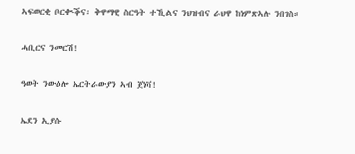ኣፍወርቂ ቦርቊቕና፡ ቅዋማዊ ስርዓት ተኺልና ንህዝብና ራህዋ ከነምጽኣሉ ንበገስ።

ሓቢርና ንመርሽ!

ዓወት ንውዕሎ ኤርትራውያን ኣብ ጀነቫ!

ኤደን ኢያሱ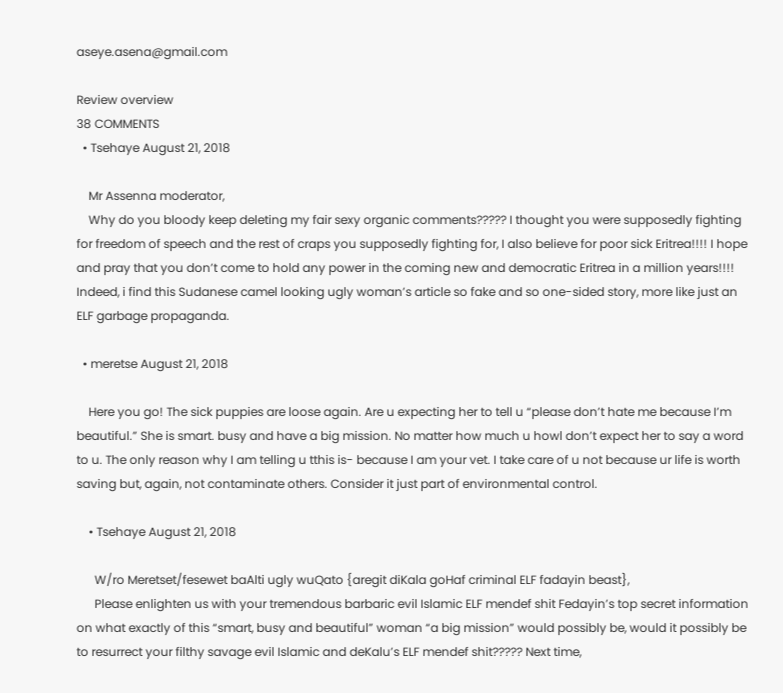aseye.asena@gmail.com

Review overview
38 COMMENTS
  • Tsehaye August 21, 2018

    Mr Assenna moderator,
    Why do you bloody keep deleting my fair sexy organic comments????? I thought you were supposedly fighting for freedom of speech and the rest of craps you supposedly fighting for, I also believe for poor sick Eritrea!!!! I hope and pray that you don’t come to hold any power in the coming new and democratic Eritrea in a million years!!!! Indeed, i find this Sudanese camel looking ugly woman’s article so fake and so one-sided story, more like just an ELF garbage propaganda.

  • meretse August 21, 2018

    Here you go! The sick puppies are loose again. Are u expecting her to tell u “please don’t hate me because I’m beautiful.” She is smart. busy and have a big mission. No matter how much u howl don’t expect her to say a word to u. The only reason why I am telling u tthis is- because I am your vet. I take care of u not because ur life is worth saving but, again, not contaminate others. Consider it just part of environmental control.

    • Tsehaye August 21, 2018

      W/ro Meretset/fesewet baAlti ugly wuQato {aregit diKala goHaf criminal ELF fadayin beast},
      Please enlighten us with your tremendous barbaric evil Islamic ELF mendef shit Fedayin’s top secret information on what exactly of this “smart, busy and beautiful” woman “a big mission” would possibly be, would it possibly be to resurrect your filthy savage evil Islamic and deKalu’s ELF mendef shit????? Next time,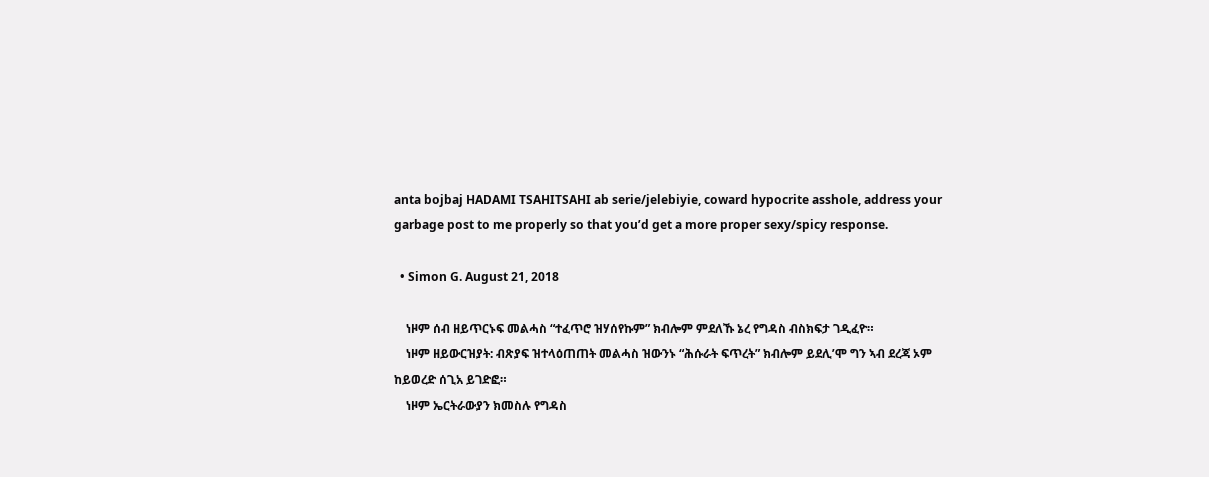anta bojbaj HADAMI TSAHITSAHI ab serie/jelebiyie, coward hypocrite asshole, address your garbage post to me properly so that you’d get a more proper sexy/spicy response.

  • Simon G. August 21, 2018

    ነዞም ሰብ ዘይጥርኑፍ መልሓስ “ተፈጥሮ ዝሃሰየኩም” ክብሎም ምደለኹ ኔረ የግዳስ ብስክፍታ ገዲፈዮ።
    ነዞም ዘይውርዝያት: ብጽያፍ ዝተላዕጠጠት መልሓስ ዝውንኑ “ሕሱራት ፍጥረት” ክብሎም ይደሊ’ሞ ግን ኣብ ደረጃ ኦም ከይወረድ ሰጊአ ይገድፎ።
    ነዞም ኤርትራውያን ክመስሉ የግዳስ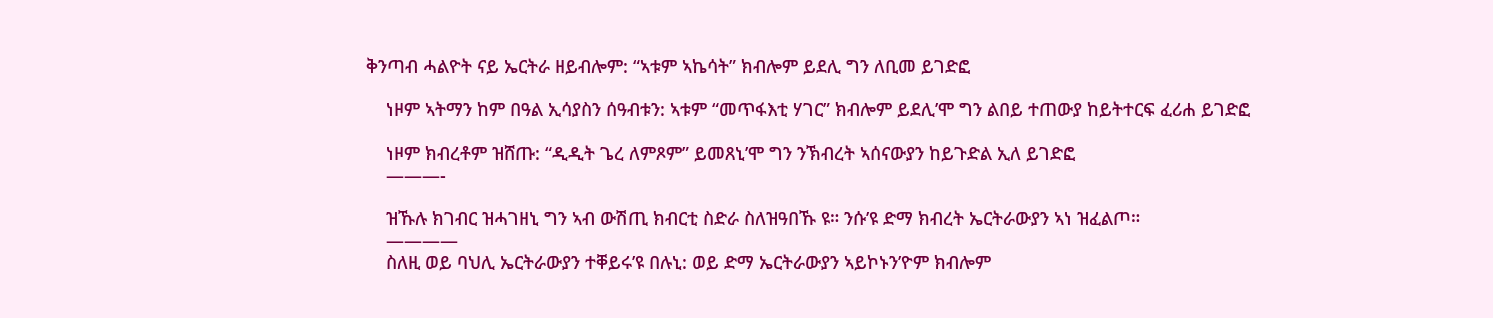ቅንጣብ ሓልዮት ናይ ኤርትራ ዘይብሎም: “ኣቱም ኣኬሳት” ክብሎም ይደሊ ግን ለቢመ ይገድፎ

    ነዞም ኣትማን ከም በዓል ኢሳያስን ሰዓብቱን: ኣቱም “መጥፋእቲ ሃገር” ክብሎም ይደሊ’ሞ ግን ልበይ ተጠውያ ከይትተርፍ ፈሪሐ ይገድፎ

    ነዞም ክብረቶም ዝሸጡ: “ዲዲት ጌረ ለምጾም” ይመጸኒ’ሞ ግን ንኽብረት ኣሰናውያን ከይጉድል ኢለ ይገድፎ
    ———-

    ዝኹሉ ክገብር ዝሓገዘኒ ግን ኣብ ውሽጢ ክብርቲ ስድራ ስለዝዓበኹ ዩ። ንሱ’ዩ ድማ ክብረት ኤርትራውያን ኣነ ዝፈልጦ።
    ————
    ስለዚ ወይ ባህሊ ኤርትራውያን ተቐይሩ’ዩ በሉኒ: ወይ ድማ ኤርትራውያን ኣይኮኑን’ዮም ክብሎም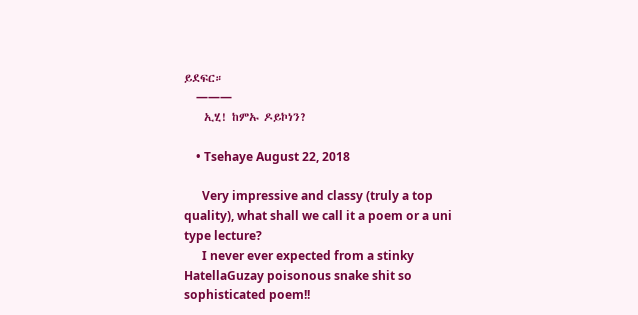ይደፍር።
    ———
    ኢሂ! ከምኡ ዶይኮነን?

    • Tsehaye August 22, 2018

      Very impressive and classy (truly a top quality), what shall we call it a poem or a uni type lecture?
      I never ever expected from a stinky HatellaGuzay poisonous snake shit so sophisticated poem!!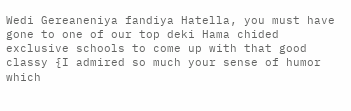Wedi Gereaneniya fandiya Hatella, you must have gone to one of our top deki Hama chided exclusive schools to come up with that good classy {I admired so much your sense of humor which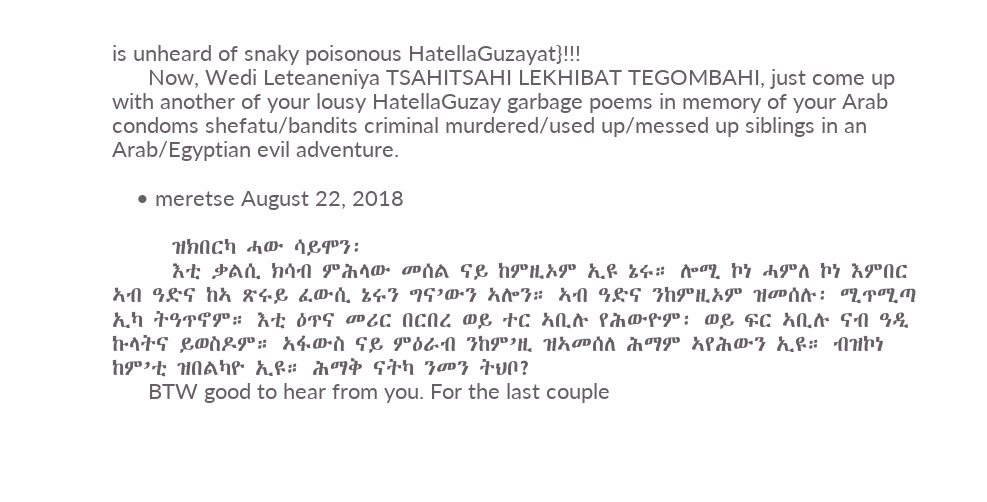is unheard of snaky poisonous HatellaGuzayat}!!!
      Now, Wedi Leteaneniya TSAHITSAHI LEKHIBAT TEGOMBAHI, just come up with another of your lousy HatellaGuzay garbage poems in memory of your Arab condoms shefatu/bandits criminal murdered/used up/messed up siblings in an Arab/Egyptian evil adventure.

    • meretse August 22, 2018

      ዝክበርካ ሓው ሳይሞን፡
      እቲ ቃልሲ ክሳብ ምሕላው መሰል ናይ ከምዚኦም ኢዩ ኔሩ። ሎሚ ኮነ ሓምለ ኮነ እምበር ኣብ ዓድና ከኣ ጽሩይ ፈውሲ ኔሩን ግና’ውን ኣሎን። ኣብ ዓድና ንከምዚኦም ዝመሰሉ፡ ሚጥሚጣ ኢካ ትዓጥኖም። እቲ ዕጥና መሪር በርበረ ወይ ተር ኣቢሉ የሕውዮም፡ ወይ ፍር ኣቢሉ ናብ ዓዲ ኩላትና ይወስዶም። ኣፋውስ ናይ ምዕራብ ንከም’ዚ ዝኣመሰለ ሕማም ኣየሕውን ኢዩ። ብዝኮነ ከም’ቲ ዝበልካዮ ኢዩ። ሕማቅ ናትካ ንመን ትህቦ?
      BTW good to hear from you. For the last couple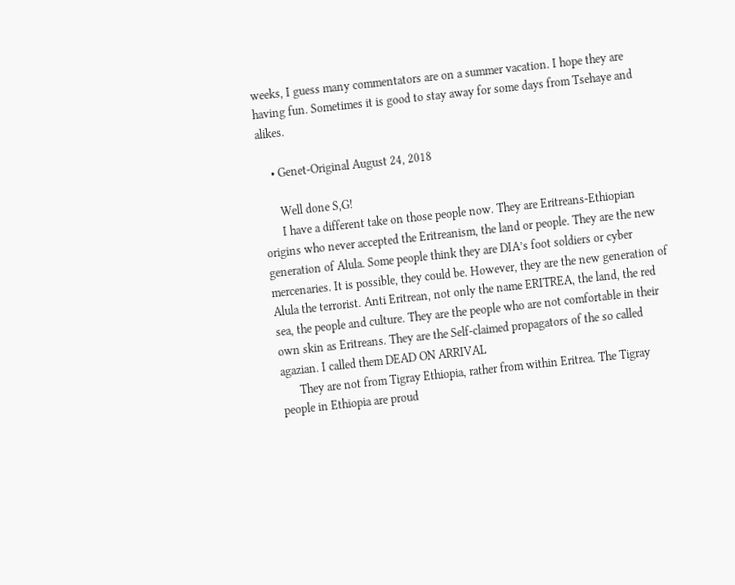weeks, I guess many commentators are on a summer vacation. I hope they are having fun. Sometimes it is good to stay away for some days from Tsehaye and alikes.

    • Genet-Original August 24, 2018

      Well done S,G!
      I have a different take on those people now. They are Eritreans-Ethiopian origins who never accepted the Eritreanism, the land or people. They are the new generation of Alula. Some people think they are DIA’s foot soldiers or cyber mercenaries. It is possible, they could be. However, they are the new generation of Alula the terrorist. Anti Eritrean, not only the name ERITREA, the land, the red sea, the people and culture. They are the people who are not comfortable in their own skin as Eritreans. They are the Self-claimed propagators of the so called agazian. I called them DEAD ON ARRIVAL
      They are not from Tigray Ethiopia, rather from within Eritrea. The Tigray people in Ethiopia are proud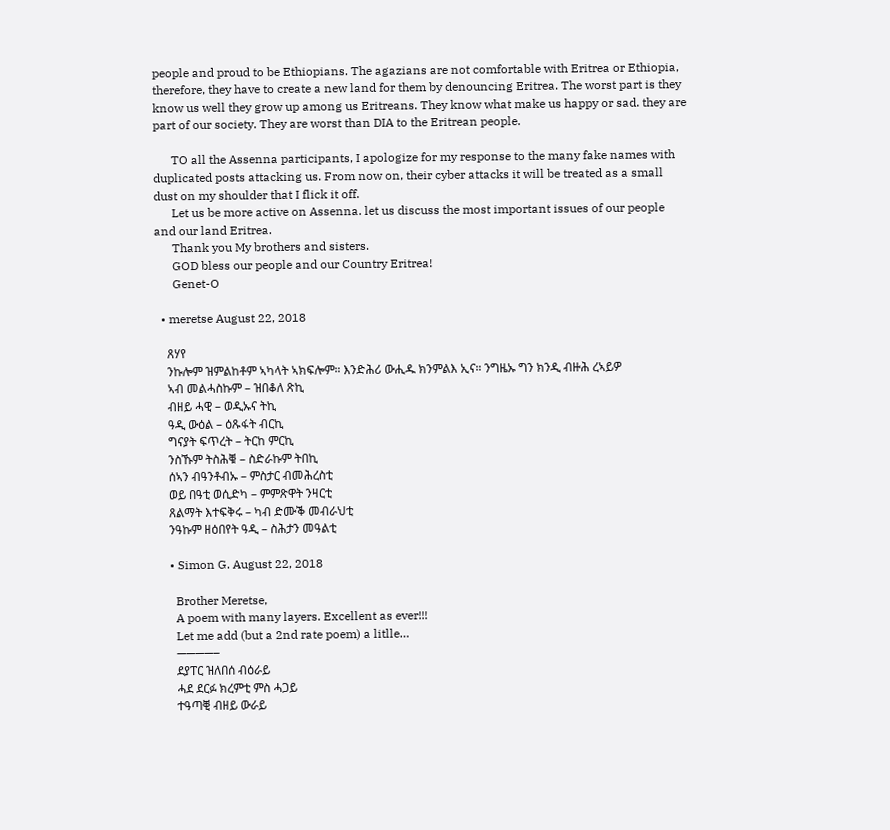people and proud to be Ethiopians. The agazians are not comfortable with Eritrea or Ethiopia, therefore, they have to create a new land for them by denouncing Eritrea. The worst part is they know us well they grow up among us Eritreans. They know what make us happy or sad. they are part of our society. They are worst than DIA to the Eritrean people.

      TO all the Assenna participants, I apologize for my response to the many fake names with duplicated posts attacking us. From now on, their cyber attacks it will be treated as a small dust on my shoulder that I flick it off.
      Let us be more active on Assenna. let us discuss the most important issues of our people and our land Eritrea.
      Thank you My brothers and sisters.
      GOD bless our people and our Country Eritrea!
      Genet-O

  • meretse August 22, 2018

    ጸሃየ
    ንኩሎም ዝምልከቶም ኣካላት ኣክፍሎም። እንድሕሪ ውሒዱ ክንምልእ ኢና። ንግዜኡ ግን ክንዲ ብዙሕ ረኣይዎ
    ኣብ መልሓስኩም – ዝበቆለ ጽኪ
    ብዘይ ሓዊ – ወዲኡና ትኪ
    ዓዲ ውዕል – ዕጹፋት ብርኪ
    ግናያት ፍጥረት – ትርከ ምርኪ
    ንስኹም ትስሕቑ – ስድራኩም ትበኪ
    ሰኣን ብዓንቶብኡ – ምስታር ብመሕረስቲ
    ወይ በዓቲ ወሲድካ – ምምጽዋት ንዛርቲ
    ጸልማት እተፍቅሩ – ካብ ድሙቕ መብራህቲ
    ንዓኩም ዘዕበየት ዓዲ – ስሕታን መዓልቲ

    • Simon G. August 22, 2018

      Brother Meretse,
      A poem with many layers. Excellent as ever!!!
      Let me add (but a 2nd rate poem) a litlle…
      ————–
      ደያፐር ዝለበሰ ብዕራይ
      ሓደ ደርፉ ክረምቲ ምስ ሓጋይ
      ተዓጣቒ ብዘይ ውራይ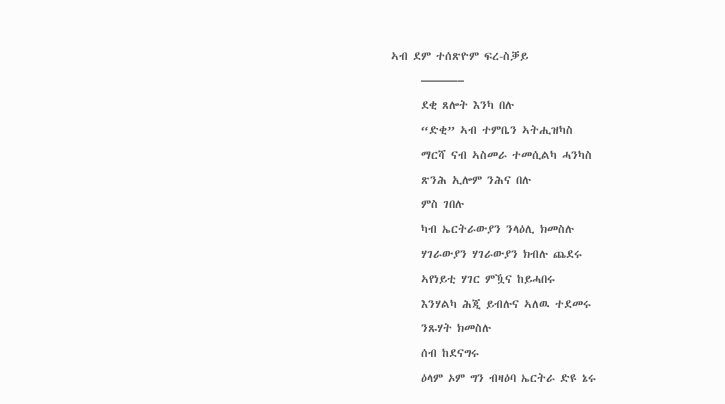ኣብ ደም ተሰጽዮም ፍረ-ስቓይ
      ———–
      ደቂ ጸሎት እንካ በሉ
      “ድቂ” ኣብ ተምቤን ኣትሒዝካስ
      ማርሻ ናብ ኣስመራ ተመሲልካ ሓንካስ
      ጽንሕ ኢሎም ንሕና በሉ
      ምስ ገበሉ
      ካብ ኤርትራውያን ንላዕሊ ክመስሉ
      ሃገራውያን ሃገራውያን ክብሉ ጨደሩ
      ኣየነይቲ ሃገር ምዃና ከይሓበሩ
      እንሃልካ ሕጂ ይብሉና ኣለዉ ተደመሩ
      ንጹሃት ክመስሉ
      ሰብ ከደናግሩ
      ዕላም ኦም ግን ብዛዕባ ኤርትራ ድዩ ኔሩ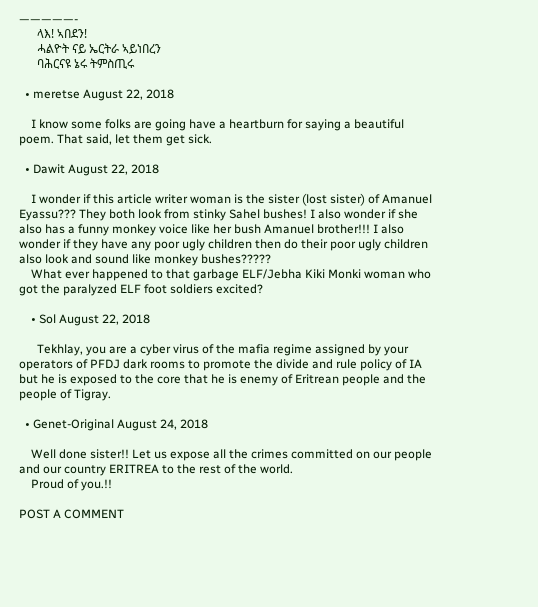—————-
      ላእ! ኣበደን!
      ሓልዮት ናይ ኤርትራ ኣይነበረን
      ባሕርናዩ ኔሩ ትምስጢሩ

  • meretse August 22, 2018

    I know some folks are going have a heartburn for saying a beautiful poem. That said, let them get sick.

  • Dawit August 22, 2018

    I wonder if this article writer woman is the sister (lost sister) of Amanuel Eyassu??? They both look from stinky Sahel bushes! I also wonder if she also has a funny monkey voice like her bush Amanuel brother!!! I also wonder if they have any poor ugly children then do their poor ugly children also look and sound like monkey bushes?????
    What ever happened to that garbage ELF/Jebha Kiki Monki woman who got the paralyzed ELF foot soldiers excited?

    • Sol August 22, 2018

      Tekhlay, you are a cyber virus of the mafia regime assigned by your operators of PFDJ dark rooms to promote the divide and rule policy of IA but he is exposed to the core that he is enemy of Eritrean people and the people of Tigray.

  • Genet-Original August 24, 2018

    Well done sister!! Let us expose all the crimes committed on our people and our country ERITREA to the rest of the world.
    Proud of you.!!

POST A COMMENT